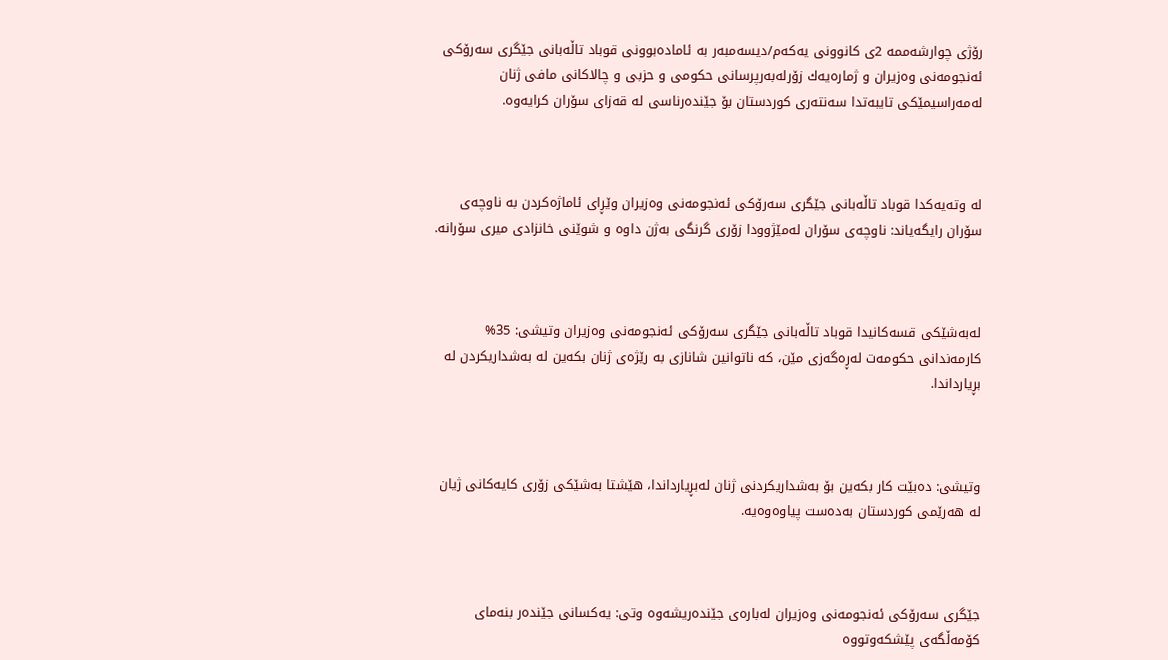رۆژی چوارشه‌ممه‌ 2ی كانوونی یەكەم/دیسەمبەر به‌ ئاماده‌بوونی قوباد تاڵه‌بانی جێگری سه‌رۆكی ئه‌نجومه‌نی وه‌زیران و ژماره‌یه‌ك زۆرله‌به‌رپرسانی حكومی و حزبی و چالاكانی مافی ژنان له‌مه‌راسیمێكی تایبه‌تدا سه‌نته‌ری كوردستان بۆ جێنده‌رناسی له‌ قه‌زای سۆران كرایه‌وه‌.



له‌ وته‌یه‌كدا قوباد تاڵه‌بانی جێگری سه‌رۆكی ئه‌نجومه‌نی وه‌زیران وێڕای ئاماژه‌کردن به‌ ناوچه‌ی سۆران رایگه‌یاند: ناوچه‌ی سۆران له‌مێژوودا زۆری گرنگی به‌ژن داوه‌ و شوێنی خانزادی میری سۆرانه‌.



له‌به‌شێكی قسه‌كانیدا قوباد تاڵه‌بانی جێگری سه‌رۆكی ئه‌نجومه‌نی وه‌زیران وتیشی: 35% كارمه‌ندانی حكومه‌ت له‌ڕه‌گه‌زی مێن، كه‌ ناتوانین شانازی به‌ رێژه‌ی ژنان بكه‌ین له‌ به‌شداریكردن له‌ بڕیارداندا.



وتیشی: ده‌بێت كار بكه‌ین بۆ به‌شداریكردنی ژنان له‌بڕیارداندا، هێشتا به‌شێكی زۆری كایه‌كانی ژیان له‌ هه‌رێمی كوردستان به‌ده‌ست پیاوه‌وه‌یه‌.



جێگری سه‌رۆكی ئه‌نجومه‌نی وه‌زیران له‌باره‌ی جێنده‌ریشه‌وه‌ وتی: یه‌كسانی جێنده‌ر بنه‌مای كۆمه‌ڵگه‌ی پێشكه‌وتووه‌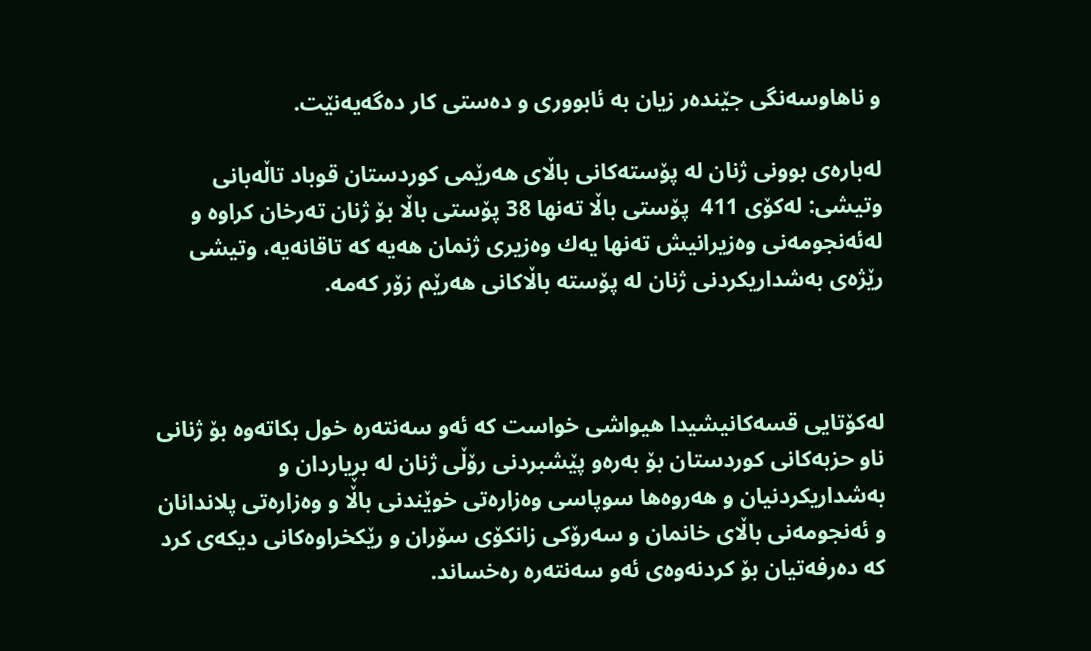و ناهاوسه‌نگی جێنده‌ر زیان به‌ ئابووری و ده‌ستی كار ده‌گه‌یه‌نێت.

له‌باره‌ی بوونی ژنان له‌ پۆسته‌كانی باڵای هه‌رێمی كوردستان قوباد تاڵه‌بانی وتیشی: له‌كۆی 411  پۆستی باڵا ته‌نها 38 پۆستی باڵا بۆ ژنان ته‌رخان كراوه‌ و له‌ئه‌نجومه‌نی وه‌زیرانیش ته‌نها یه‌ك وه‌زیری ژنمان هه‌یه‌ كه‌ تاقانه‌یه‌، وتیشی رێژه‌ی به‌شداریكردنی ژنان له‌ پۆسته‌ باڵاكانی هه‌رێم زۆر كه‌مه‌.



له‌كۆتایی قسه‌كانیشیدا هیواشی خواست كه‌ ئه‌و سه‌نته‌ره‌ خول بكاته‌وه‌ بۆ ژنانی ناو حزبه‌كانی كوردستان بۆ به‌ره‌و پێشبردنی رۆڵی ژنان له‌ بڕیاردان و به‌شداریكردنیان و هه‌روه‌ها سوپاسی وه‌زاره‌تی خوێندنی باڵا و وه‌زاره‌تی پلاندانان و ئه‌نجومه‌نی باڵای خانمان و سه‌رۆكی زانكۆی سۆران و رێكخراوه‌كانی دیكه‌ی كرد كه‌ ده‌رفه‌تیان بۆ كردنه‌وه‌ی ئه‌و سه‌نته‌ره‌ ره‌خساند.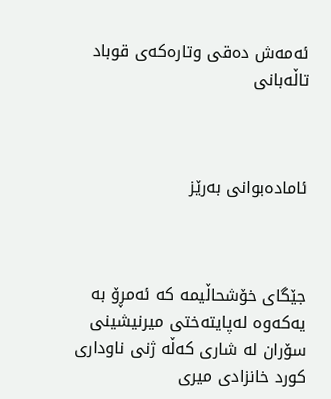ئه‌مه‌ش ده‌قی وتاره‌كه‌ی قوباد تاڵه‌بانی



ئاماده‌بوانی به‌رێز



جێگای خۆشحاڵیمه‌ كه‌ ئه‌مڕۆ به‌ یه‌كه‌وه‌ له‌پایته‌ختی میرنیشینی سۆران له‌ شاری كه‌ڵه‌ ژنی ناوداری كورد خانزادی میری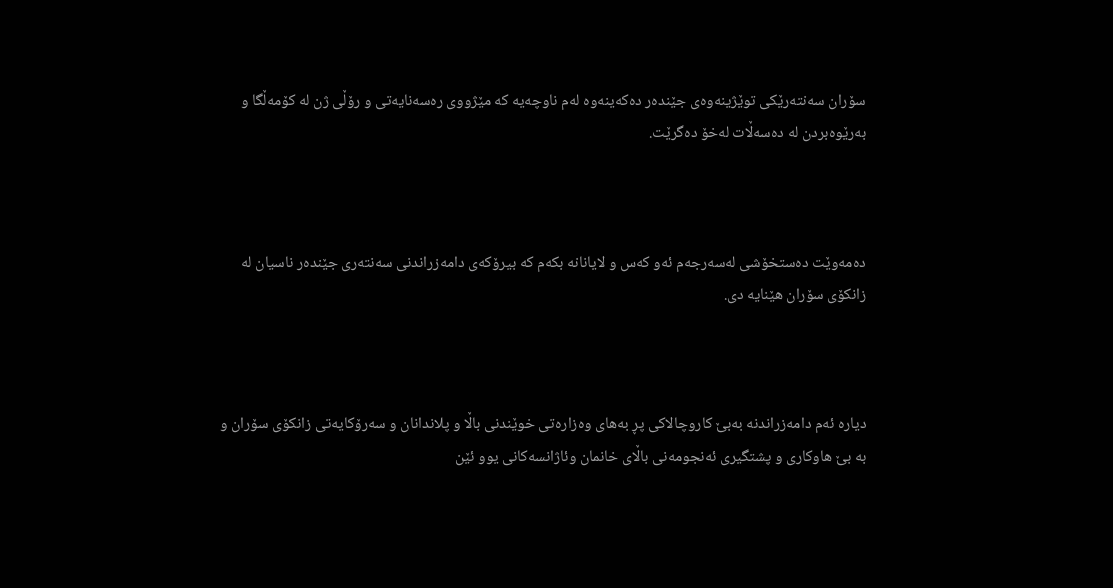سۆران سه‌نته‌رێكی توێژینه‌وه‌ی جێنده‌ر ده‌كه‌ینه‌وه‌ له‌م ناوچه‌یه‌ كه‌ مێژووی ره‌سه‌نایه‌تی و رۆڵی ژن له‌ كۆمه‌ڵگا و به‌رێوه‌بردن له‌ ده‌سه‌ڵات له‌خۆ ده‌گرێت.



ده‌مه‌وێت ده‌ستخۆشی له‌سه‌رجه‌م ئه‌و كه‌س و لایانانه‌ بكه‌م كه‌ بیرۆكه‌ی دامه‌زراندنی سه‌نته‌ری جێنده‌ر ناسیان له‌ زانكۆی سۆران هێنایه‌ دی.



دیاره‌ ئه‌م دامه‌زراندنه‌ به‌بێ كاروچالاكی پڕ به‌های وه‌زاره‌تی خوێندنی باڵا و پلاندانان و سه‌رۆكایه‌تی زانكۆی سۆران و به‌ بێ هاوكاری و پشتگیری ئه‌نجومه‌نی باڵای خانمان وئاژانسه‌كانی یوو ئێن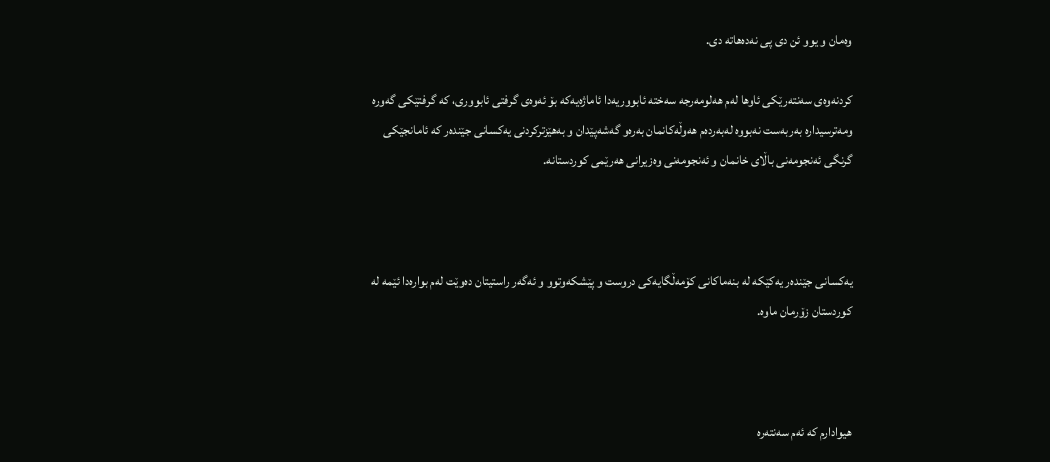وه‌مان و یوو ئن دی پی نه‌ده‌هاته‌ دی.

کردنه‌وه‌ی سه‌نته‌رێكی ئاوها له‌م هه‌لومه‌رجه‌ سه‌خته‌ ئابووریه‌دا ئاماژه‌یه‌كه‌ بۆ ئه‌وه‌ی گرفتی ئابووری، كه‌ گرفتێكی گه‌وره‌ ومه‌ترسیداره‌ به‌ربه‌ست نه‌بووه‌ له‌به‌رده‌م هه‌وڵه‌كانمان به‌ره‌و گه‌شه‌پێدان و به‌هێزتركردنی یه‌كسانی جێنده‌ر كه‌ ئامانجێكی گرنگی ئه‌نجومه‌نی باڵای خانمان و ئه‌نجومه‌نی وه‌زیرانی هه‌رێمی كوردستانه‌.



یه‌كسانی جێنده‌ر یه‌كێكه‌ له‌ بنه‌ماكانی كۆمه‌ڵگایه‌كی دروست و پێشكه‌وتوو و ئه‌گه‌ر راستیتان ده‌وێت له‌م بواره‌دا ئێمه‌ له‌ كوردستان زۆرمان ماوه‌.



هیوادارم كه‌ ئه‌م سه‌نته‌ره‌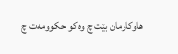هاوكارمان بێت چ وه‌كو حكوومه‌ت چ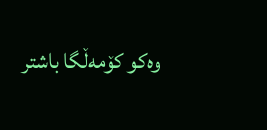وه‌كو كۆمه‌ڵگا باشتر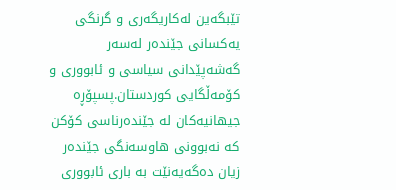تێبگه‌ین له‌كاریگه‌ری و گرنگی یه‌كسانی جێنده‌ر له‌سه‌ر گه‌شه‌پێدانی سیاسی و ئابووری و كۆمه‌ڵگایی كوردستان.پسپۆڕه‌ جیهانیه‌كان له‌ جێنده‌رناسی كۆكن كه‌ نه‌بوونی هاوسه‌نگی جێنده‌ر زیان ده‌گه‌یه‌نێت به‌ باری ئابووری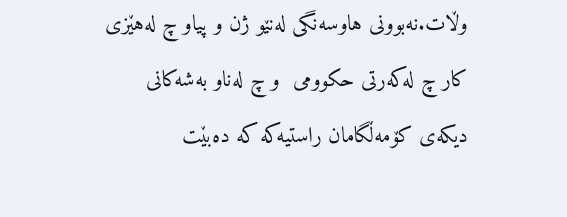وڵات.نه‌بوونی هاوسه‌نگی له‌نێو ژن و پیاو چ له‌هێزی كار چ له‌كه‌رتی حكوومی  و چ له‌ناو به‌شه‌كانی دیكه‌ی كۆمه‌ڵگامان راستیه‌كه‌ كه‌ ده‌بێت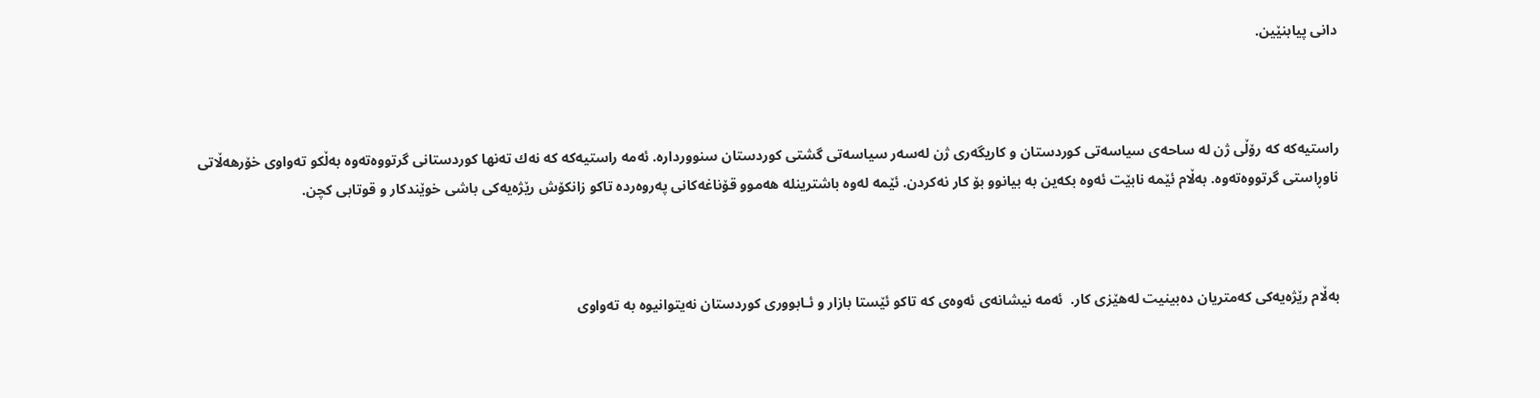دانی پیابنێین.



راستیه‌كه‌ كه‌ رۆڵی ژن له‌ ساحه‌ی سیاسه‌تی كوردستان و كاریگه‌ری ژن له‌سه‌ر سیاسه‌تی گشتی كوردستان سنوورداره‌. ئه‌مه‌ راستیه‌كه‌ كه‌ نه‌ك ته‌نها كوردستانی گرتووه‌ته‌وه‌ به‌ڵكو ته‌واوی خۆرهه‌ڵاتی ناوڕاستی گرتووه‌ته‌وه‌. به‌ڵام ئێمه‌ نابێت ئه‌وه‌ بكه‌ین به‌ بیانوو بۆ كار نه‌كردن. ئێمه‌ له‌وه‌ باشترینله‌ هه‌موو قۆناغه‌كانی په‌روه‌رده‌ تاكو زانكۆش رێژه‌یه‌كی باشی خوێندكار و قوتابی كچن.



به‌ڵام رێژه‌یه‌كی كه‌متریان ده‌بینیت له‌هێزی كار.  ئه‌مه‌ نیشانه‌ی ئه‌وه‌ی كه‌ تاكو ئێستا بازار و ئـابووری كوردستان نه‌یتوانیوه‌ به‌ ته‌واوی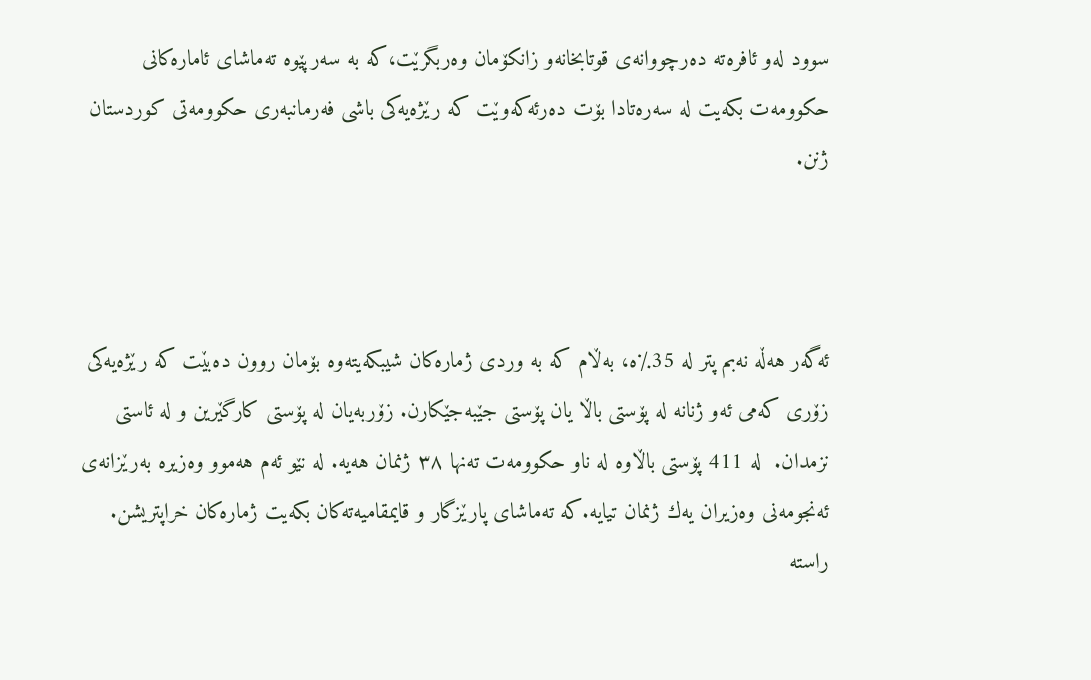سوود له‌و ئافره‌ته‌ ده‌رچووانه‌ی قوتابخانه‌و زانكۆمان وه‌ربگرێت،كه‌ به‌ سه‌رپێوه‌ ته‌ماشای ئاماره‌كانی حكوومه‌ت بكه‌یت له‌ سه‌ره‌تادا بۆت ده‌رئه‌كه‌وێت كه‌ رێژه‌یه‌كی باشی فه‌رمانبه‌ری حكوومه‌تی كوردستان ژنن.



ئه‌گه‌ر هه‌ڵه‌ نه‌بم پتر له‌ 35٪ه‌، به‌ڵام كه‌ به‌ وردی ژماره‌كان شیبكه‌یته‌وه‌ بۆمان روون ده‌بێت كه‌ رێژه‌یه‌كی زۆری كه‌می ئه‌و ژنانه‌ له‌ پۆستی باڵا یان پۆستی جێبه‌جێكارن. زۆربه‌یان له‌ پۆستی كارگێرین و له‌ ئاستی نزمدان.  له‌ 411 پۆستی باڵاوه‌ له‌ ناو حكوومه‌ت ته‌نها ٣٨ ژنمان هه‌یه‌. له‌ نێو ئه‌م هه‌موو وه‌زیره‌ به‌رێزانه‌ی ئه‌نجومه‌نی وه‌زیران یه‌ك ژنمان تیایه‌.كه‌ ته‌ماشای پارێزگار و قایمقامیه‌ته‌كان بكه‌یت ژماره‌كان خراپتریشن. راسته‌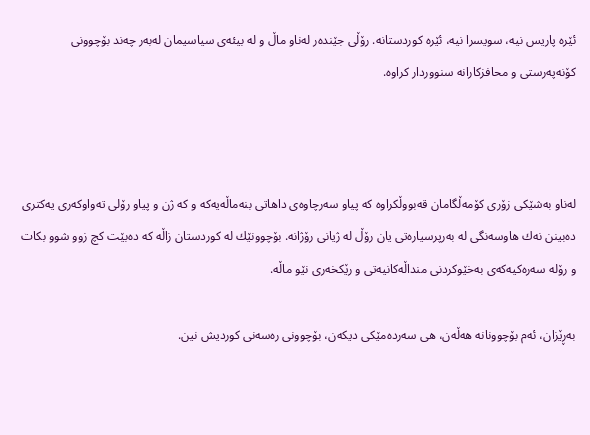ئێره‌ پاریس نیه‌، سویسرا نیه‌، ئێره‌ كوردستانه‌. رۆڵی جێنده‌ر له‌ناو ماڵ و له‌ بیئه‌ی سیاسیمان له‌به‌ر چه‌ند بۆچوونی كۆنه‌په‌رستی و محافزكارانه‌ سنووردار كراوه‌.



له‌ناو به‌شێكی زۆری كۆمه‌ڵگامان قه‌بووڵكراوه‌ كه‌ پیاو سه‌رچاوه‌ی داهاتی بنه‌ماڵه‌یه‌كه‌ و كه‌ ژن و پیاو رۆلی ته‌واوكه‌ری یه‌كتری ده‌بینن نه‌ك هاوسه‌نگی له‌ به‌رپرسیاره‌تی یان رۆڵ له‌ ژیانی رۆژانه‌. بۆچوونێك له‌ كوردستان زاڵه‌ كه‌ ده‌بێت كچ زوو شوو بكات و رۆله‌ سه‌ره‌كیه‌كه‌ی به‌خێوكردنی منداڵه‌كانیه‌تی و رێكخه‌ری نێو ماڵه‌.

به‌ڕێزان، ئه‌م بۆچوونانه‌ هه‌ڵه‌ن، هی سه‌رده‌مێكی دیكه‌ن، بۆچوونی ره‌سه‌نی كوردیش نین.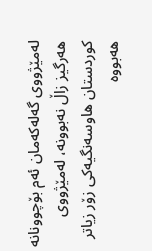له‌مێژووی گه‌له‌كه‌مان ئه‌م بۆچوونانه‌ هه‌رگیز زاڵ نه‌بوونه‌، له‌مێژووی كوردستان هاوسه‌نگیه‌كی زۆر زیاتر هه‌بووه‌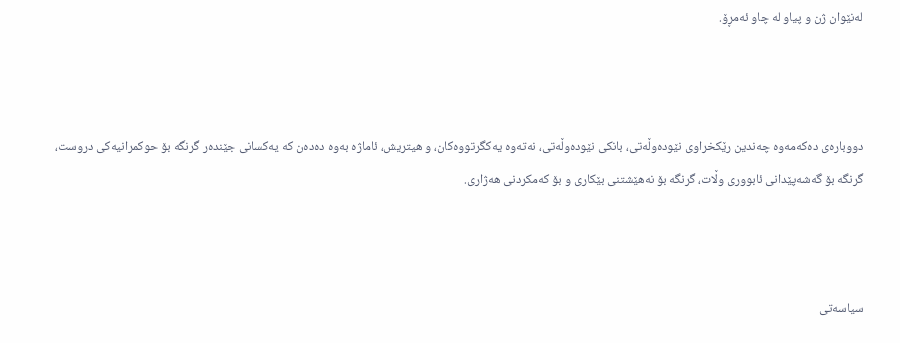له‌نێوان ژن و پیاو له‌ چاو ئه‌مڕۆ.



دووباره‌ی ده‌كه‌مه‌وه‌ چه‌ندین رێكخراوی نێوده‌وڵه‌تی، بانكی نێوده‌وڵه‌تی، نه‌ته‌وه‌ یه‌كگرتووه‌كان، و هیتریش، ئاماژه‌ به‌وه‌ ده‌ده‌ن كه‌ یه‌كسانی جێنده‌ر گرنگه‌ بۆ حوكمرانیه‌كی دروست، گرنگه‌ بۆ گه‌شه‌پێدانی ئابووری وڵات، گرنگه‌ بۆ نه‌هێشتنی بێكاری و بۆ كه‌مكردنی هه‌ژاری.



سیاسه‌تی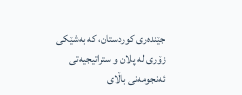جێنده‌ری كوردستان، كه‌ به‌شێكی زۆری له‌ پلان و ستراتیجیه‌تی ئه‌نجومه‌نی باڵای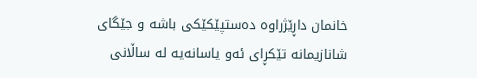خانمان داڕێژراوه‌ ده‌ستپێكێكی باشه‌ و جێگای شانازیمانه‌ تێكڕای ئه‌و یاسانه‌یه‌ له‌ ساڵانی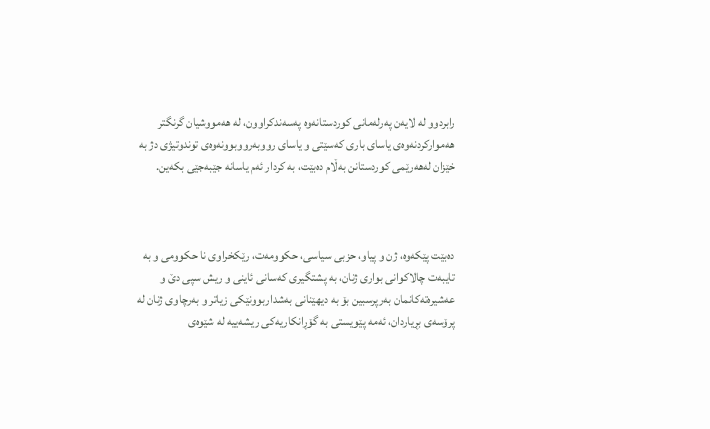رابردوو له‌ لایه‌ن په‌رله‌مانی كوردستانه‌وه‌ په‌سه‌ندكراوون، له‌ هه‌مووشیان گرنگتر هه‌مواركردنه‌وه‌ی یاسای باری كه‌سێتی و یاسای رووبه‌رووبوونه‌وه‌ی توندوتیژی دژ به‌ خێزان له‌هه‌رێمی كوردستانن به‌ڵام ده‌بێت، به‌ كردار ئه‌م یاسانه‌ جێبه‌جێی بكه‌ین.



ده‌بێت پێكه‌وه‌، ژن و پیاو، حزبی سیاسی، حكوومه‌ت، رێكخراوی نا حكوومی و به‌ تایبه‌ت چالاكوانی بواری ژنان، به‌ پشتگیری كه‌سانی ئاینی و ریش سپی دێ و عه‌شیره‌ته‌كانمان به‌رپرسبین بۆ به‌ دیهێنانی به‌شداربوونێكی زیاتر و به‌رچاوی ژنان له‌ پرۆسه‌ی بڕیاردان، ئه‌مه‌ پێویستی به‌ گۆڕانكاریه‌كی ریشه‌ییه‌ له‌ شێوه‌ی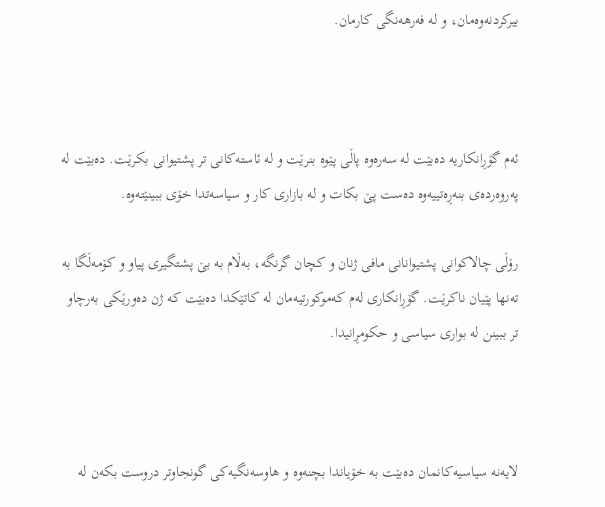بیركردنه‌وه‌مان، و له‌ فه‌رهه‌نگی كارمان.



ئه‌م گۆڕانكاریه‌ ده‌بێت له‌ سه‌ره‌وه‌ پاڵی پێوه‌ بنرێت و له‌ ئاسته‌كانی تر پشتیوانی بكرێت. ده‌بێت له‌ په‌روه‌رده‌ی بنه‌ڕه‌تییه‌وه‌ ده‌ست پێ بكات و له‌ بازاری كار و سیاسه‌تدا خۆی ببینێته‌وه‌.

رۆڵی چالاكوانی پشتیوانانی مافی ژنان و كچان گرنگه‌، به‌ڵام به‌ بێ پشتگیری پیاو و كۆمه‌ڵگا به‌ ته‌نها پێیان ناكرێت. گۆڕانكاری له‌م كه‌موكورتیه‌مان له‌ كاتێكدا ده‌بێت كه‌ ژن ده‌ورێكی به‌رچاو تر ببینن له‌ بواری سیاسی و حكومڕانیدا.



لایه‌نه‌ سیاسیه‌كانمان ده‌بێت به‌ خۆیاندا بچنه‌وه‌ و هاوسه‌نگیه‌كی گونجاوتر دروست بكه‌ن له‌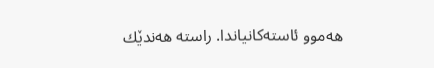هه‌موو ئاسته‌كانیاندا. راسته‌ هه‌ندێك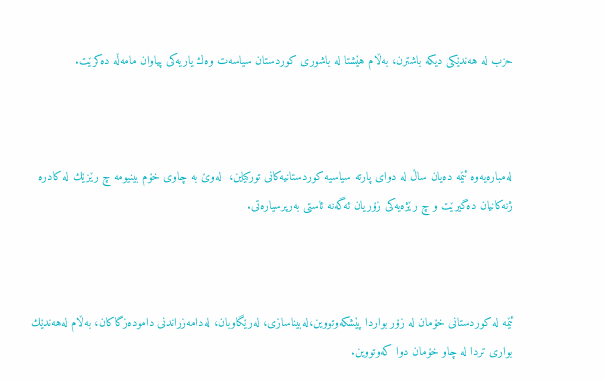حزب له‌ هه‌ندێكی دیكه‌ باشترن، به‌ڵام هێشتا له‌ باشوری كوردستان سیاسه‌ت وه‌ك یاریه‌كی پیاوان مامه‌ڵه‌ ده‌كرێت.



له‌مباره‌یه‌وه‌ ئێمه‌ ده‌یان ساڵ له‌ دوای پارته‌ سیاسیه‌ كوردستانیه‌كانی توركیاین،  له‌وێ به‌ چاوی خۆم بینیومه‌ چ رێزێك له‌ كادره‌ ژنه‌كانیان ده‌گیرێت و چ رێژه‌یه‌كی زۆریان ئه‌گه‌نه‌ ئاستی به‌رپرسیاره‌تی.



ئێمه‌ له‌ كوردستانی خۆمان له‌ زۆر بواردا پێشكه‌وتووین،له‌بیناسازی، له‌رێگاوبان، له‌دامه‌زراندنی داموده‌زگاكان، به‌ڵام له‌هه‌ندێك بواری تردا له‌ چاو خۆمان دوا كه‌وتووین.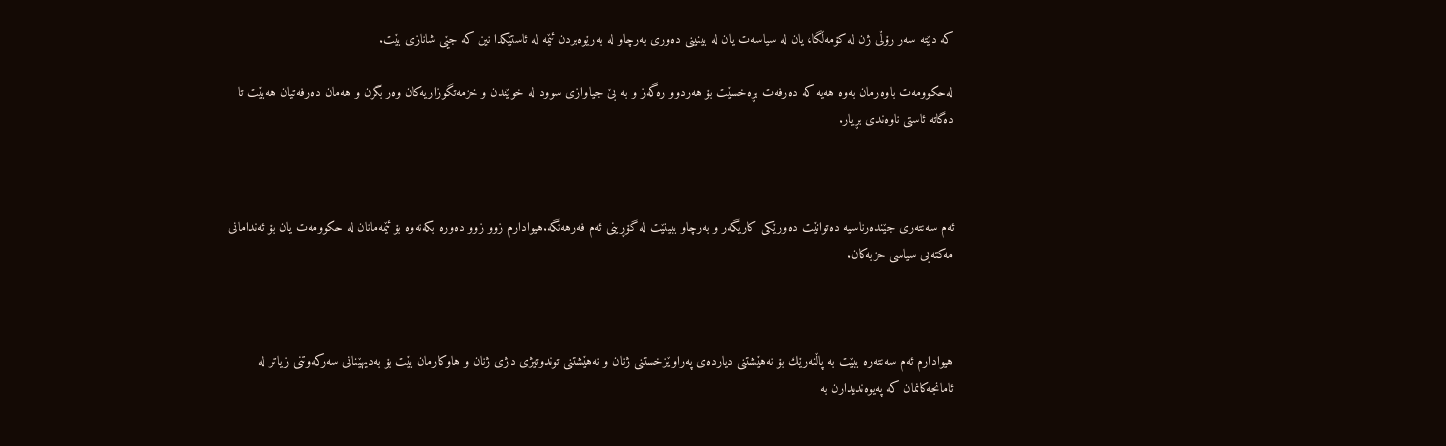كه‌ دێته‌ سه‌ر رۆڵی ژن له‌ كۆمه‌ڵگا، یان له‌ سیاسه‌ت یان له‌ بینینی ده‌وری به‌رچاو له‌ به‌رێوه‌بردن ئێمه‌ له‌ ئاستێكدا نین كه‌ جێی شانازی بێت.

له‌حكوومه‌ت باوه‌رمان به‌وه‌ هه‌یه‌ كه‌ ده‌رفه‌ت بڕه‌خسێت بۆ هه‌ردوو ره‌گه‌ز و به‌ بێ جیاوازی سوود له‌ خوێندن و خزمه‌تگوزاریه‌كان وه‌ر بگرن و هه‌مان ده‌رفه‌تیان هه‌بێت تا ده‌گاته‌ ئاستی ناوه‌ندی بڕیار.



ئه‌م سه‌نته‌ری جێنده‌رناسیه‌ ده‌توانێت ده‌ورێكی كاریگه‌ر و به‌رچاو ببینێت له‌ گۆڕینی ئه‌م فه‌رهه‌نگه‌.هیوادارم زوو زوو ده‌وره‌ بكه‌نه‌وه‌ بۆ ئێمه‌مانان له‌ حكوومه‌ت یان بۆ ئه‌ندامانی مه‌كته‌بی سیاسی حزبه‌كان.



هیوادارم ئه‌م سه‌نته‌ره‌ ببێت به‌ پاڵنه‌رێك بۆ نه‌هێشتنی دیارده‌ی په‌راوێزخستنی ژنان و نه‌هێشتنی توندوتیژی دژی ژنان و هاوكارمان بێت بۆ به‌دیهێنانی سه‌ركه‌وتنی زیاتر له‌ ئامانجه‌كانمان كه‌ په‌یوه‌ندیدارن به‌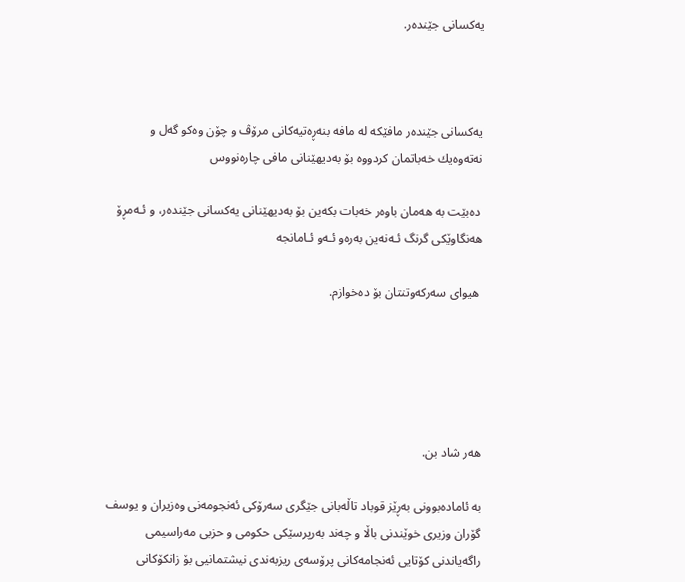یه‌كسانی جێنده‌ر.



یه‌كسانی جێنده‌ر مافێكه‌ له‌ مافه‌ بنه‌ڕه‌تیه‌كانی مرۆڤ و چۆن وه‌كو گه‌ل و نه‌ته‌وه‌یك خه‌باتمان كردووه‌ بۆ به‌دیهێنانی مافی چاره‌نووس

 ده‌بێت به‌ هه‌مان باوه‌ر خه‌بات بكه‌ین بۆ به‌دیهێنانی یه‌كسانی جێنده‌ر، و ئـه‌مڕۆ هه‌نگاوێكی گرنگ ئـه‌نه‌ین به‌ره‌و ئـه‌و ئـامانجه‌

 هیوای سه‌ركه‌وتنتان بۆ ده‌خوازم.





هه‌ر شاد بن.

به‌ ئاماده‌بوونی به‌ڕێز قوباد تاڵه‌بانی جێگری سه‌رۆكی ئه‌نجومه‌نی وه‌زیران و یوسف گۆران وزیری خوێندنی باڵا و چه‌ند به‌رپرسێكی حكومی و حزبی مه‌راسیمی راگه‌یاندنی كۆتایی ئه‌نجامه‌كانی پرۆسه‌ی ریزبه‌ندی نیشتمانیی بۆ زانكۆكانی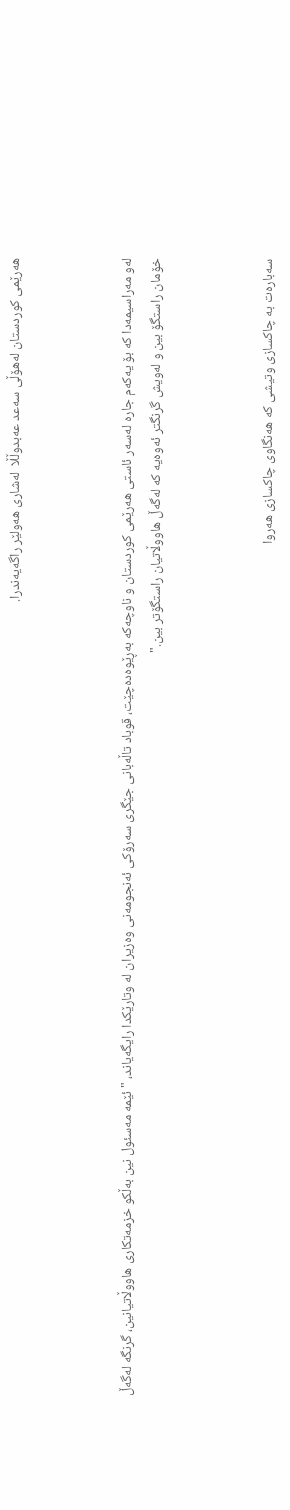هه‌رێمی كوردستان له‌هۆڵی سه‌عد عه‌بدوڵڵا  له‌شاری هه‌ولێر راگه‌یه‌ندرا.



له‌و مه‌راسیمه‌دا كه‌ بۆ یه‌كه‌م جاره‌ له‌سه‌ر ئاستی هه‌رێمی كوردستان و ناوچه‌كه‌ به‌ڕێوه‌ده‌چێت، قوباد تاڵه‌بانی جێگری سه‌رۆكی ئه‌نجومه‌نی وه‌زیران له‌ وتارێكدا رایگه‌یاند، "ئێمه‌ مه‌سئول نین به‌ڵكو خزمه‌تكاری هاووڵاتیانین، گرنگه‌ له‌گه‌ڵ خۆمان راستگۆ بین و له‌ویش گرنگتر ئه‌وه‌یه‌ كه‌ له‌گه‌ڵ هاووڵاتیان راستگۆتر بین."



سه‌باره‌ت به‌ چاكسازی وتیشی کە هه‌نگاوی چاكسازی هه‌روا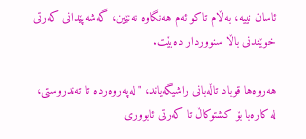ئاسان نییه‌، به‌ڵام تاكو ئه‌م هه‌نگاوه‌ نه‌نێین، گه‌شه‌پێدانی كه‌رتی خوێندنی باڵا سنووردار ده‌بێت.

هه‌روه‌ها قوباد تاڵه‌بانی راشیگه‌یاند، "له‌په‌روه‌رده‌ تا ته‌ندروستی، له‌ كاره‌با بۆ كشتوكاڵ تا كه‌رتی ئابووری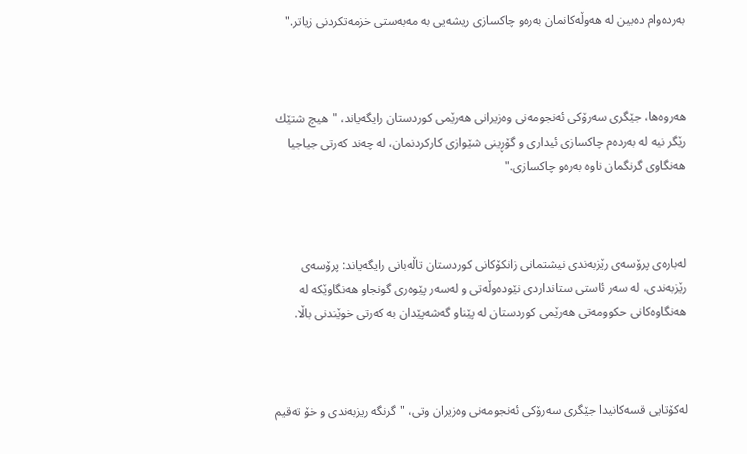به‌رده‌وام ده‌بین له‌ هه‌وڵه‌كانمان به‌ره‌و چاكسازی ریشه‌یی به‌ مه‌به‌ستی خزمه‌تكردنی زیاتر."



هەروەها، جێگری سه‌رۆكی ئه‌نجومه‌نی وه‌زیرانی هه‌رێمی كوردستان رایگه‌یاند، "هیچ شتێك رێگر نیه‌ له‌ به‌رده‌م چاكسازی ئیداری و گۆڕینی شێوازی كاركردنمان، له‌ چه‌ند كه‌رتی جیاجیا هه‌نگاوی گرنگمان ناوه‌ به‌ره‌و چاكسازی."



له‌باره‌ی پرۆسه‌ی رێزبه‌ندی نیشتمانی زانكۆكانی كوردستان تاڵه‌بانی رایگه‌یاند: پرۆسه‌ی رێزبه‌ندی، له‌ سه‌ر ئاستی ستانداردی نێوده‌وڵه‌تی و له‌سه‌ر پێوه‌ری گونجاو هه‌نگاوێكه‌ له‌ هه‌نگاوه‌كانی حكوومه‌تی هه‌رێمی كوردستان له‌ پێناو گه‌شه‌پێدان به‌ كه‌رتی خوێندنی باڵا.



له‌كۆتایی قسه‌كانیدا جێگری سه‌رۆكی ئه‌نجومه‌نی وه‌زیران وتی، "گرنگه‌ ریزبه‌ندی و خۆ ته‌قیم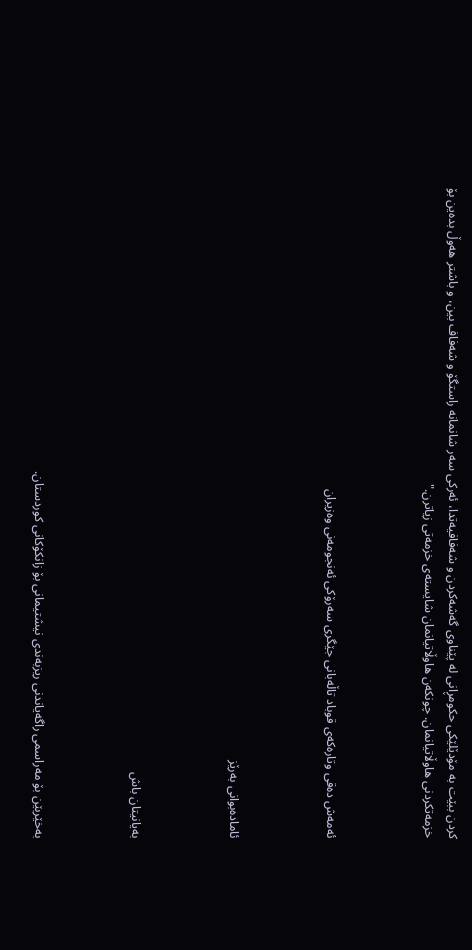كردن ببێت به‌ مۆدێلێكی حكومڕانی له‌ پێناوی گه‌شه‌كردن و شه‌فافیه‌تدا، ئه‌ركی سه‌ر شانمانه‌ راستگۆ و شه‌فاف بین، و باشتر هه‌وڵ بده‌ین بۆ خزمه‌تكردنی هاوڵاتیانمان. چونكه‌ن هاوڵاتیانمان شایسته‌ی خزمه‌تی زیاترن."



ئه‌مه‌ش ده‌قی وتاره‌كه‌ی قوباد تاڵه‌بانی جێگری سه‌رۆكی ئه‌نجومه‌نی وه‌زیران



ئاماده‌بوانی به‌رێز



به‌یانیتان باش



به‌خێربێن بۆ مه‌راسمی راگه‌یاندنی ریزبه‌ندی نیشتیمانی بۆ زانكۆكانی كوردستان.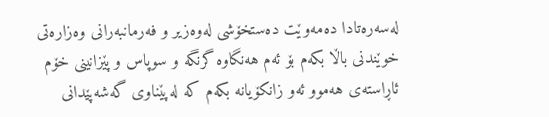له‌سه‌ره‌تادا ده‌مه‌وێت ده‌ستخۆشی له‌وه‌زیر و فه‌رمانبه‌رانی وه‌زاره‌تی خوێندنی باڵا بكه‌م بۆ ئه‌م هه‌نگاوه‌ گرنگه‌ و سوپاس و پێزانینی خۆم ئاڕاسته‌ی هه‌موو ئه‌و زانكۆیانه‌ بكه‌م كه‌ له‌پێناوی گه‌شه‌پێدانی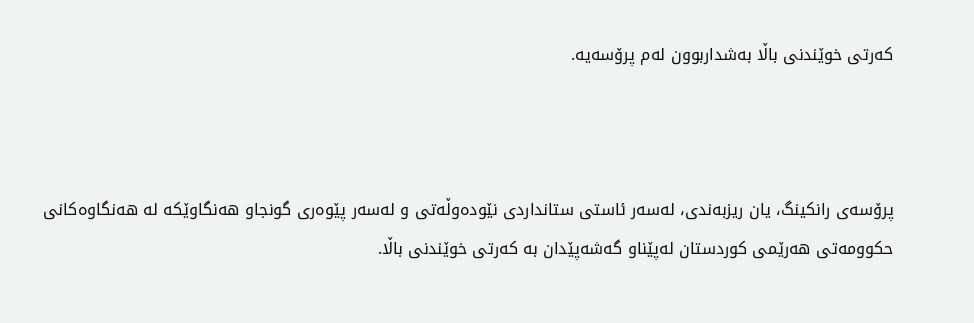كه‌رتی خوێندنی باڵا به‌شداربوون له‌م پرۆسه‌یه‌.



پرۆسه‌ی رانكینگ، یان ریزبه‌ندی، له‌سه‌ر ئاستی ستانداردی نێوده‌وڵه‌تی و له‌سه‌ر پێوه‌ری گونجاو هه‌نگاوێكه‌ له‌ هه‌نگاوه‌كانی حكوومه‌تی هه‌رێمی كوردستان له‌پێناو گه‌شه‌پێدان به‌ كه‌رتی خوێندنی باڵا.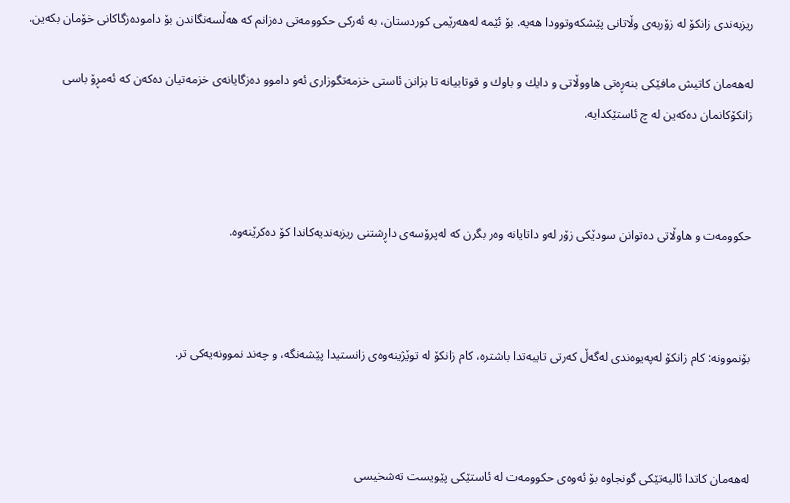ریزبه‌ندی زانكۆ له‌ زۆربه‌ی وڵاتانی پێشكه‌وتوودا هه‌یه‌. بۆ ئێمه‌ له‌هه‌رێمی كوردستان، به‌ ئه‌ركی حكوومه‌تی ده‌زانم كه‌ هه‌ڵسه‌نگاندن بۆ داموده‌زگاكانی خۆمان بكه‌ین.

له‌هه‌مان كاتیش مافێكی بنه‌ڕه‌تی هاووڵاتی و دایك و باوك و قوتابیانه‌ تا بزانن ئاستی خزمه‌تگوزاری ئه‌و داموو ده‌زگایانه‌ی خزمه‌تیان ده‌كه‌ن كه‌ ئه‌مڕۆ باسی زانكۆكانمان ده‌كه‌ین له‌ چ ئاستێكدایه‌.



حكوومه‌ت و هاوڵاتی ده‌توانن سودێكی زۆر له‌و داتایانه‌ وه‌ر بگرن كه‌ له‌پرۆسه‌ی داڕشتنی ریزبه‌ندیه‌كاندا كۆ ده‌كرێنه‌وه‌.



بۆنموونه‌: كام زانكۆ له‌په‌یوه‌ندی له‌گه‌ڵ كه‌رتی تایبه‌تدا باشتره‌، كام زانكۆ له‌ توێژینه‌وه‌ی زانستیدا پێشه‌نگه‌، و چه‌ند نموونه‌یه‌كی تر.



له‌هه‌مان كاتدا ئالیه‌تێكی گونجاوه‌ بۆ ئه‌وه‌ی حكوومه‌ت له‌ ئاستێكی پێویست ته‌شخیسی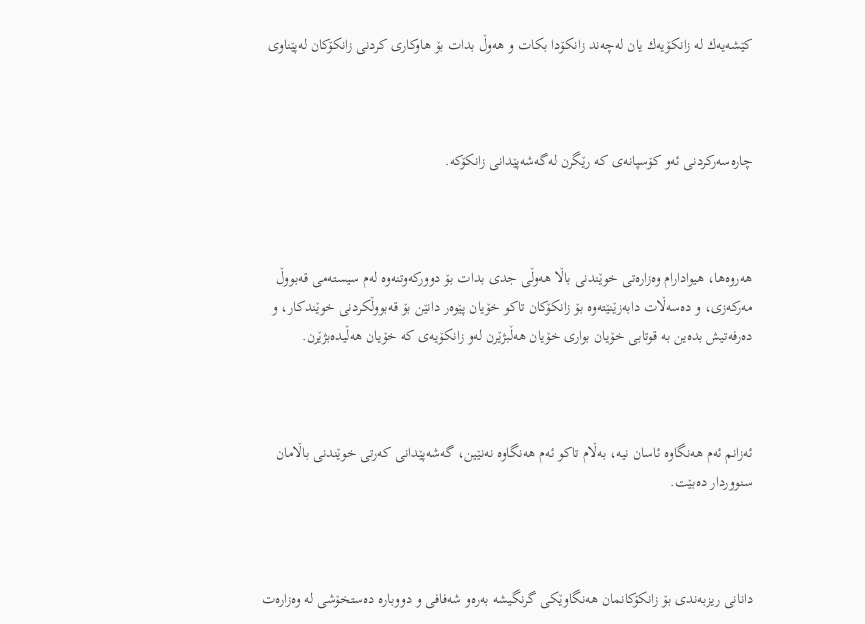كێشه‌یه‌ك له‌ زانكۆیه‌ك یان له‌چه‌ند زانكۆدا بكات و هه‌وڵ بدات بۆ هاوكاری كردنی زانكۆكان له‌پێناوی



چاره‌سه‌ركردنی ئه‌و كۆسپانه‌ی كه‌ رێگرن له‌گه‌شه‌پێدانی زانكۆكه‌.



هه‌روه‌ها، هیوادارام وه‌زاره‌تی خوێندنی باڵا هه‌وڵی جدی بدات بۆ دووركه‌وتنه‌وه‌ له‌م سیسته‌می قه‌بووڵ مه‌ركه‌زی، و ده‌سه‌ڵات دابه‌زێنێته‌وه‌ بۆ زانكۆكان تاكو خۆیان پێوه‌ر دانێن بۆ قه‌بووڵكردنی خوێندكار، و ده‌رفه‌تیش بده‌ین به‌ قوتابی خۆیان بواری خۆیان هه‌ڵبژێرن له‌و زانكۆیه‌ی كه‌ خۆیان هه‌ڵیده‌بژێرن.



ئه‌زانم ئه‌م هه‌نگاوه‌ ئاسان نیه‌، به‌ڵام تاكو ئه‌م هه‌نگاوه‌ نه‌نێین، گه‌شه‌پێدانی كه‌رتی خوێندنی باڵامان سنووردار ده‌بێت.



دانانی ریزبه‌ندی بۆ زانكۆكانمان هه‌نگاوێكی گرنگیشه‌ به‌ره‌و شه‌فافی و دووباره‌ ده‌ستخۆشی له‌ وه‌زاره‌ت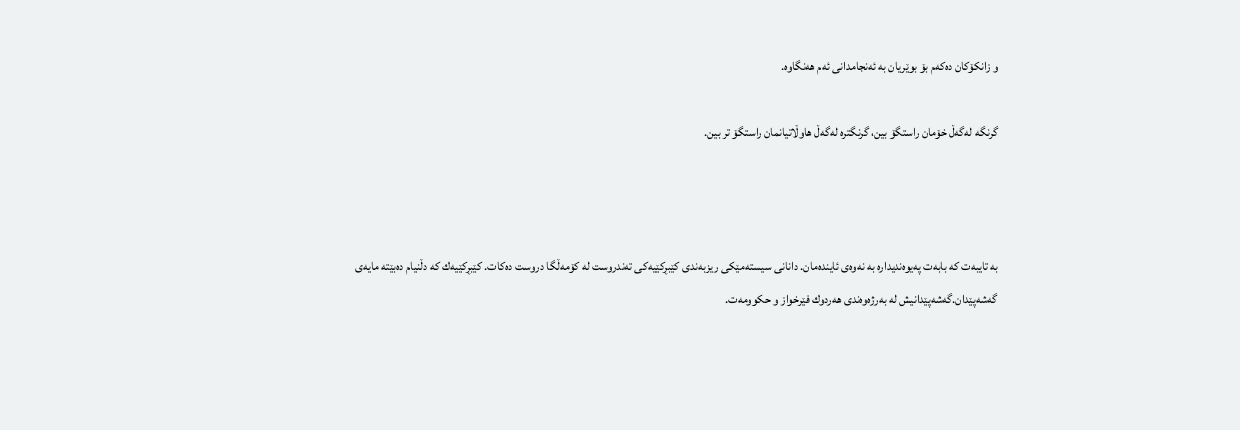و زانكۆكان ده‌كه‌م بۆ بوێریان به‌ ئه‌نجامدانی ئه‌م هه‌نگاوه‌.

گرنگه‌ له‌گه‌ڵ خۆمان راستگۆ بین، گرنگتره‌ له‌گه‌ڵ هاوڵاتیانمان راستگۆ تر بین.



به‌ تایبه‌ت كه‌ بابه‌ت په‌یوه‌ندیداره‌ به‌ نه‌وه‌ی ئاینده‌مان. دانانی سیسته‌مێكی ریزبه‌ندی كێبڕكێیه‌كی ته‌ندروست له‌ كۆمه‌ڵگا دروست ده‌كات. كێبڕكێیه‌ك كه‌ دڵنیام ده‌بێته‌ مایه‌ی گه‌شه‌پێدان.گه‌شه‌پێدانیش له‌ به‌رژه‌وه‌ندی هه‌ردوك فێرخواز و حكوومه‌ت.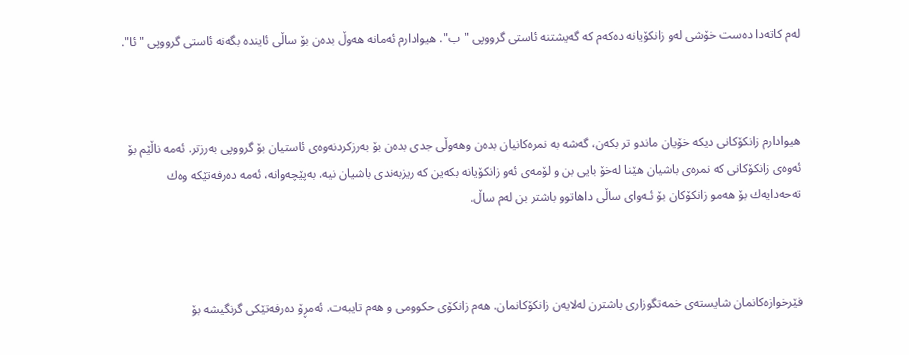له‌م كاته‌دا ده‌ست خۆشی له‌و زانكۆیانه‌ ده‌كه‌م كه‌ گه‌یشتنه‌ ئاستی گرووپی "ب". هیوادارم ئه‌مانه‌ هه‌وڵ بده‌ن بۆ ساڵی ئاینده‌ بگه‌نه‌ ئاستی گرووپی "ئا".



هیوادارم زانكۆكانی دیكه‌ خۆیان ماندو تر بكه‌ن، گه‌شه‌ به‌ نمره‌كانیان بده‌ن وهه‌وڵی جدی بده‌ن بۆ به‌رزكردنه‌وه‌ی ئاستیان بۆ گرووپی به‌رزتر. ئه‌مه‌ ناڵێم بۆ ئه‌وه‌ی زانكۆكانی كه‌ نمره‌ی باشیان هێنا له‌خۆ بایی بن و لۆمه‌ی ئه‌و زانكۆیانه‌ بكه‌ین كه‌ ریزبه‌ندی باشیان نیه‌. به‌پێچه‌وانه‌، ئه‌مه‌ ده‌رفه‌تێكه‌ وه‌ك ته‌حه‌دایه‌ك بۆ هه‌مو زانكۆكان بۆ ئـه‌وای ساڵی داهاتوو باشتر بن له‌م ساڵ.



فێرخوازه‌كانمان شایسته‌ی خمه‌تگوزاری باشترن له‌لایه‌ن زانكۆكانمان. هه‌م زانكۆی حكوومی و هه‌م تایبه‌ت. ئه‌مڕۆ ده‌رفه‌تێكی گرنگیشه‌ بۆ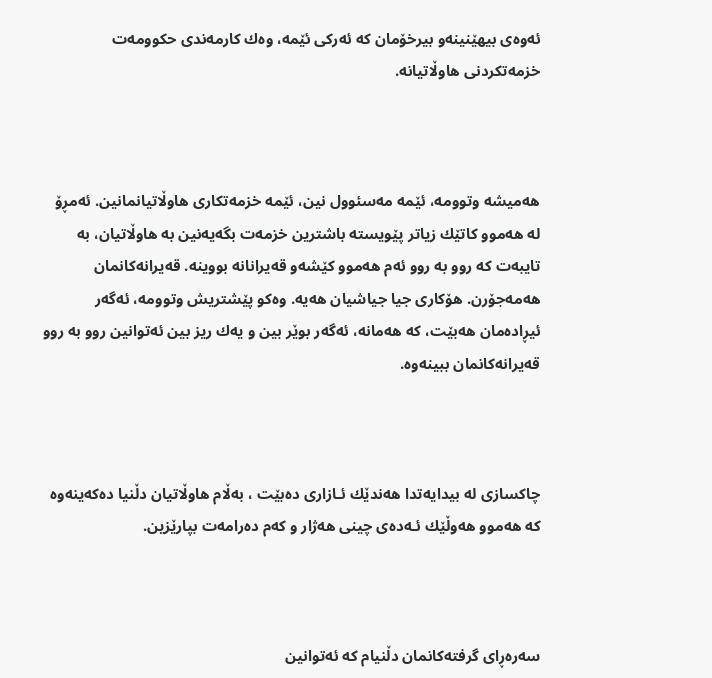ئه‌وه‌ی بیهێنینه‌و بیرخۆمان كه‌ ئه‌ركی ئێمه‌، وه‌ك كارمه‌ندی حكوومه‌ت خزمه‌تكردنی هاوڵاتیانه‌.



هه‌میشه‌ وتوومه‌، ئێمه‌ مه‌سئوول نین، ئێمه‌ خزمه‌تكاری هاوڵاتیانمانین. ئه‌مڕۆ له‌ هه‌موو كاتێك زیاتر پێویسته‌ باشترین خزمه‌ت بگه‌یه‌نین به‌ هاوڵاتیان، به‌ تایبه‌ت كه‌ روو به‌ روو ئه‌م هه‌موو كێشه‌و قه‌یرانانه‌ بووینه‌. قه‌یرانه‌كانمان هه‌مه‌جۆرن. هۆكاری جیا جیاشیان هه‌یه‌. وه‌كو پێشتریش وتوومه‌، ئه‌گه‌ر ئیڕاده‌مان هه‌بێت، كه‌ هه‌مانه‌، ئه‌گه‌ر بوێر بین و یه‌ك ریز بین ئه‌توانین روو به‌ روو قه‌یرانه‌كانمان ببینه‌وه‌.



چاكسازی له‌ بیدایه‌تدا هه‌ندێك ئـازاری ده‌بێت ، به‌ڵام هاوڵاتیان دڵنیا ده‌كه‌ینه‌وه‌ كه‌ هه‌موو هه‌وڵێك ئـه‌ده‌ی چینی هه‌ژار و كه‌م ده‌رامه‌ت بپارێزین.



سه‌ره‌ڕای گرفته‌كانمان دڵنیام كه‌ ئه‌توانین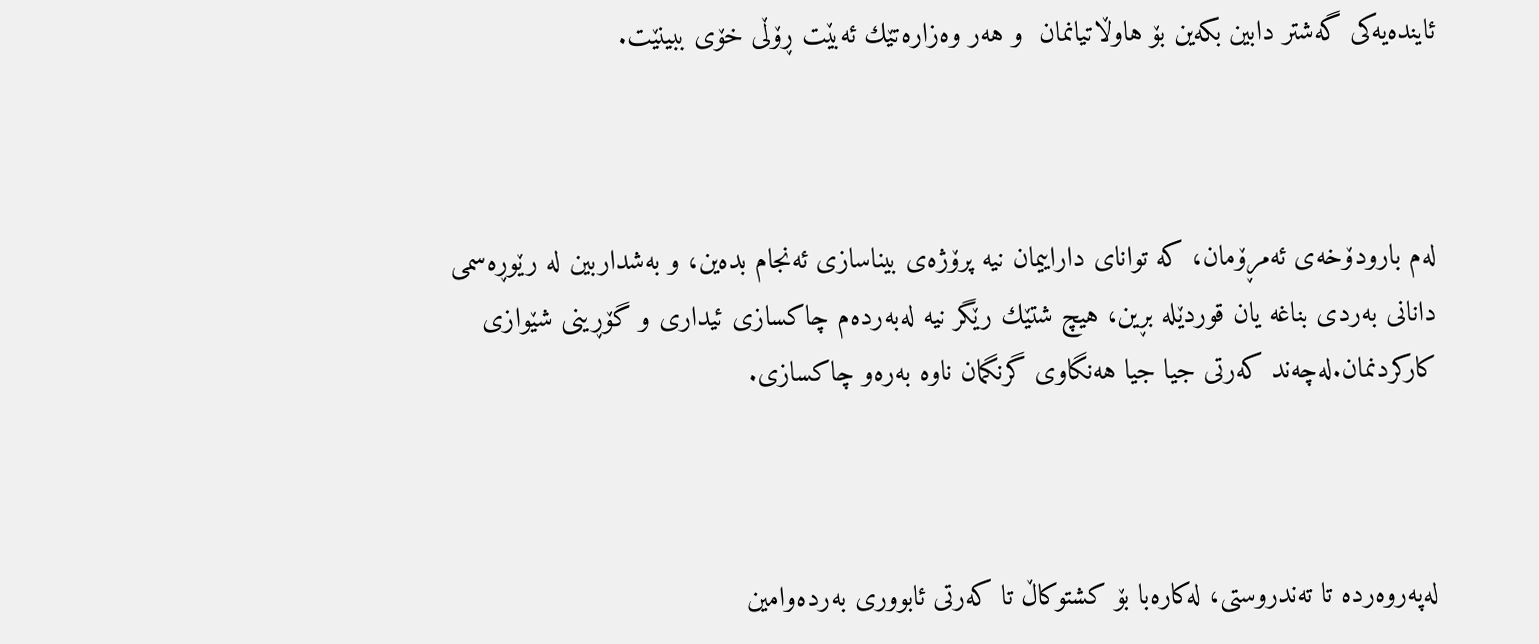ئاینده‌یه‌كی گه‌شتر دابین بكه‌ین بۆ هاوڵاتیانمان  و هه‌ر وه‌زاره‌تێك ئه‌بێت ڕۆڵی خۆی ببینێت.



له‌م بارودۆخه‌ی ئه‌مڕۆمان، كه‌ توانای داراییمان نیه‌ پرۆژه‌ی بیناسازی ئه‌نجام بده‌ین، و به‌شداربین له‌ رێوڕه‌سمی دانانی به‌ردی بناغه‌ یان قوردێله‌ بڕین، هیچ شتێك رێگر نیه‌ له‌به‌رده‌م چاكسازی ئیداری و گۆڕینی شێوازی كاركردنمان.له‌چه‌ند كه‌رتی جیا جیا هه‌نگاوی گرنگمان ناوه‌ به‌ره‌و چاكسازی.



له‌په‌روه‌رده‌ تا ته‌ندروستی، له‌كاره‌با بۆ كشتوكاڵ تا كه‌رتی ئابووری به‌رده‌وامین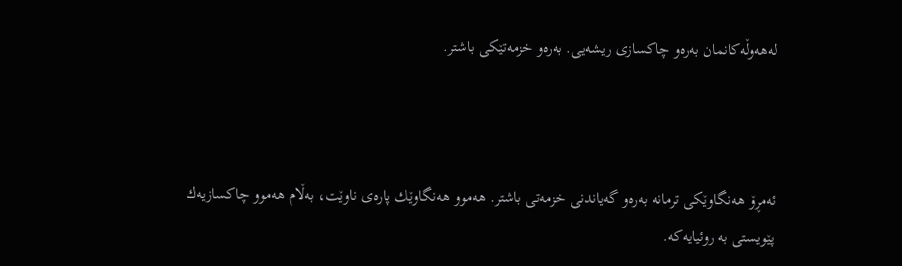له‌هه‌وڵه‌كانمان به‌ره‌و چاكسازی ریشه‌یی. به‌ره‌و خزمه‌تێكی باشتر.



ئه‌مڕۆ هه‌نگاوێكی ترمانه‌ به‌ره‌و گه‌یاندنی خزمه‌تی باشتر. هه‌موو هه‌نگاوێك پاره‌ی ناوێت، به‌ڵام هه‌موو چاكسازیه‌ك پێویستی به‌ روئیایه‌كه‌.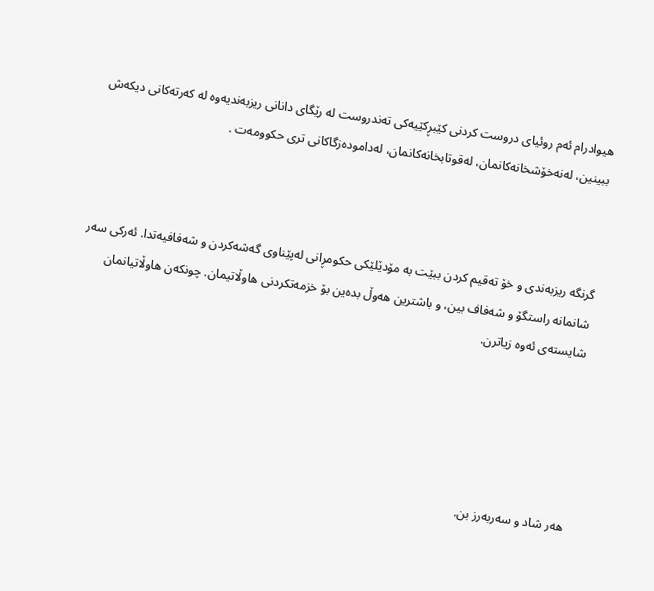هیوادرام ئه‌م روئیای دروست كردنی كێبڕكێیه‌كی ته‌ندروست له‌ رێگای دانانی ریزبه‌ندیه‌وه‌ له‌ كه‌رته‌كانی دیكه‌ش ببینین، له‌نه‌خۆشخانه‌كانمان، له‌قوتابخانه‌كانمان، له‌داموده‌زگاكانی تری حكوومه‌ت .



گرنگه‌ ریزبه‌ندی و خۆ ته‌قیم كردن ببێت به‌ مۆدێلێكی حكومڕانی له‌پێناوی گه‌شه‌كردن و شه‌فافیه‌تدا. ئه‌ركی سه‌ر شانمانه‌ راستگۆ و شه‌فاف بین، و باشترین هه‌وڵ بده‌ین بۆ خزمه‌تكردنی هاوڵاتیمان. چونكه‌ن هاوڵاتیانمان شایسته‌ی ئه‌وه‌ زیاترن.





هه‌ر شاد و سه‌ربه‌رز بن.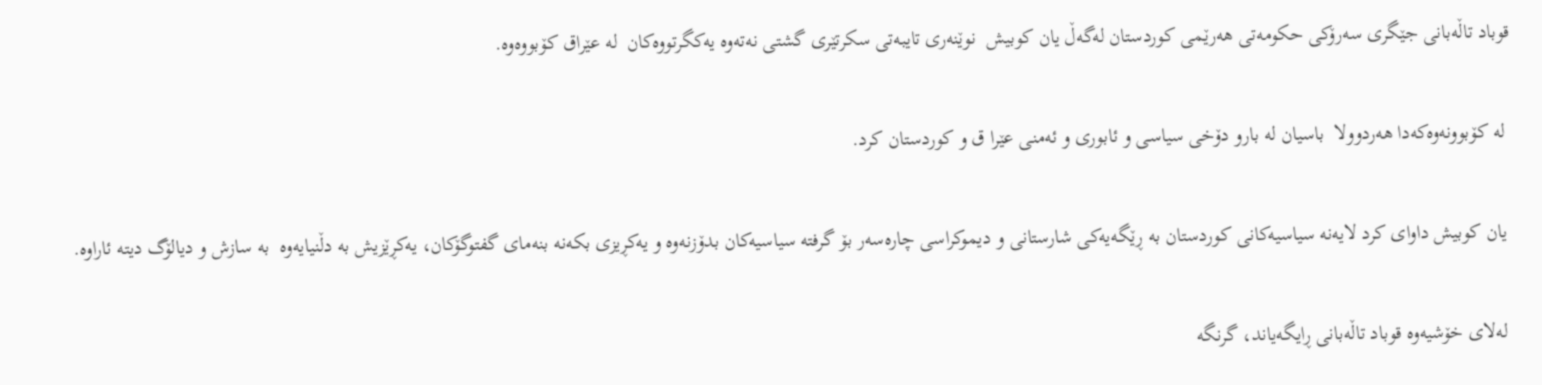قوباد تاڵەبانی جێگری سەرۆكی حكومەتی هەرێمی كوردستان لەگەڵ یان کوبیش  نوێنەری تایبەتی سکرتێری گشتی نەتەوە یەکگرتووەکان  لە عێراق كۆبووەوە.

 لە كۆبوونەوەكەدا هەردوولا  باسیان لە بارو دۆخی سیاسی و ئابوری و ئەمنی عێرا ق و کوردستان کرد.

 یان کوبیش داوای کرد لایەنە سیاسیەکانی کوردستان بە ڕێگەیەکی شارستانی و دیموکراسی چارەسەر بۆ گرفتە سیاسیەکان بدۆزنەوە و یەکڕیزی بکەنە بنەمای گفتوگۆکان، یەکڕێزیش بە دڵنیایەوە  بە سازش و دیالۆگ دیتە ئاراوە.

 لەلای خۆشیەوە قوباد تاڵەبانی ڕایگەیاند، گرنگە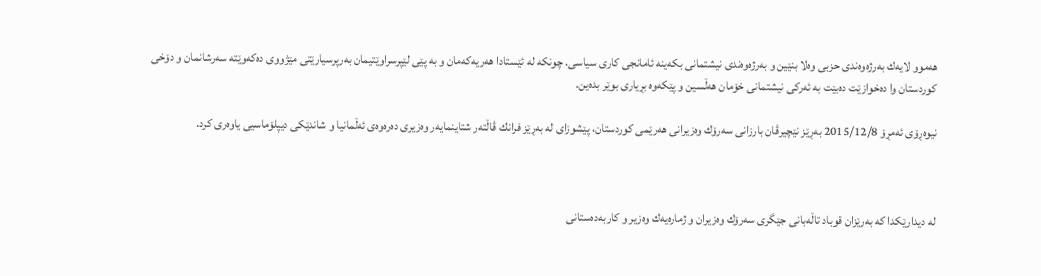هەموو لایەك بەرژەوەندی حزبی وەلا بنێین و بەرژەوەندی نیشتمانی بکەینە ئامانجی کاری سیاسی. چونکە لە ئێستادا هەریەکەمان و بە پێی لێپرسراوێتیمان بەرپرسیارێتی مێژووی دەکەوێتە سەرشانمان و دۆخی کوردستان وا دەخوازێت دەبێت بە ئەرکی نیشتمانی خۆمان هەڵسین و پێکەوە بڕیاری بوێر بدەین.

نیوەڕۆی ئەمڕۆ 2015/12/8 بەڕێز نێچیرڤان بارزانی سەرۆك وەزیرانی هەرێمی كوردستان، پێشوزای لە بەڕێز فرانك ڤاڵتەر شتاینمایەر وەزیری دەرەوەی ئەڵمانیا و شاندێكی دیپلۆماسیی یاوەری كرد.



لە دیدارێكدا كە بەرێزان قوباد تاڵەبانی جێگری سەرۆك وەزیران و ژمارەیەك وەزیر و كاربەدەستانی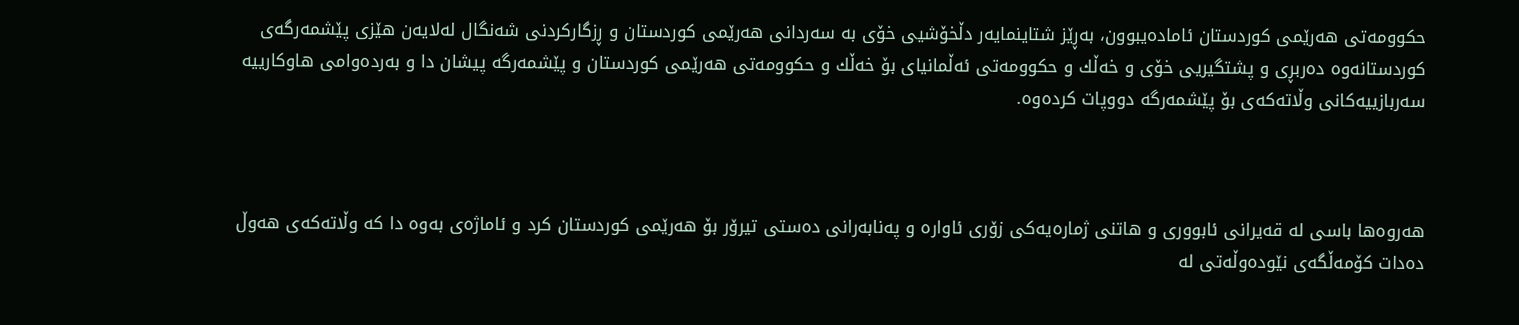حكوومەتی هەرێمی كوردستان ئامادەیبوون، بەڕێز شتاینمایەر دڵخۆشیی خۆی بە سەردانی هەرێمی كوردستان و ڕزگاركردنی شەنگال لەلایەن هێزی پێشمەرگەی كوردستانەوە دەربڕی و پشتگیریی خۆی و خەڵك و حكوومەتی ئەڵمانیای بۆ خەڵك و حكوومەتی هەرێمی كوردستان و پێشمەرگە پیشان دا و بەردەوامی هاوكارییە سەربازییەكانی وڵاتەكەی بۆ پێشمەرگە دووپات كردەوە.



هەروەها باسی لە قەیرانی ئابووری و هاتنی ژمارەیەكی زۆری ئاوارە و پەنابەرانی دەستی تیرۆر بۆ هەرێمی كوردستان كرد و ئاماژەی بەوە دا كە وڵاتەكەی هەوڵ دەدات كۆمەڵگەی نێودەوڵەتی لە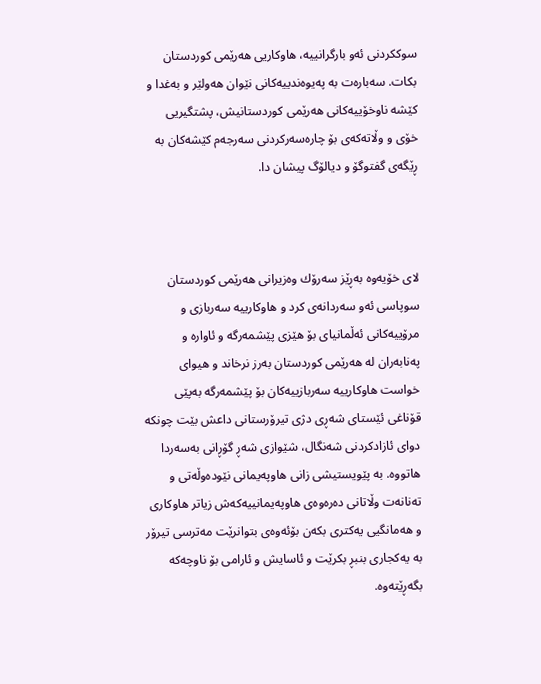سوككردنی ئەو بارگرانییە، هاوكاریی هەرێمی كوردستان بكات. سەبارەت بە پەیوەندییەكانی نێوان هەولێر و بەغدا و كێشە ناوخۆییەكانی هەرێمی كوردستانیش، پشتگیریی خۆی و وڵاتەكەی بۆ چارەسەركردنی سەرجەم كێشەكان بە ڕێگەی گفتوگۆ و دیالۆگ پیشان دا.



لای خۆیەوە بەڕێز سەرۆك وەزیرانی هەرێمی كوردستان سوپاسی ئەو سەردانەی كرد و هاوكارییە سەربازی و مرۆییەكانی ئەڵمانیای بۆ هێزی پێشمەرگە و ئاوارە و پەنابەران لە هەرێمی كوردستان بەرز نرخاند و هیوای خواست هاوكارییە سەربازییەكان بۆ پێشمەرگە بەپێی قۆناغی ئێستای شەڕی دژی تیرۆرستانی داعش بێت چونكە دوای ئازادكردنی شەنگال، شێوازی شەڕ گۆڕانی بەسەردا هاتووە. بە پێویستیشی زانی هاوپەیمانی نێودەوڵەتی و تەنانەت وڵاتانی دەرەوەی هاوپەیمانییەكەش زیاتر هاوكاری و هەمانگیی یەكتری بكەن بۆئەوەی بتوانرێت مەترسی تیرۆر بە یەكجاری بنبڕ بكرێت و ئاسایش و ئارامی بۆ ناوچەكە بگەڕێتەوە.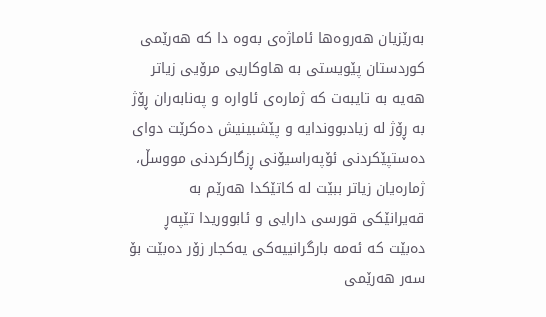بەرێزیان هەروەها ئاماژەی بەوە دا كە هەرێمی كوردستان پێویستی بە هاوكاریی مرۆیی زیاتر هەیە بە تایبەت كە ژمارەی ئاوارە و پەنابەران ڕۆژ بە ڕۆژ لە زیادبووندایە و پێشبینیش دەكرێت دوای دەستپێكردنی ئۆپەراسیۆنی ڕزگاركردنی مووسڵ، ژمارەیان زیاتر ببێت لە كاتێكدا هەرێم بە قەیرانێكی قورسی دارایی و ئابووریدا تێپەڕ دەبێت كە ئەمە بارگرانییەكی یەكجار زۆر دەبێت بۆ سەر هەرێمی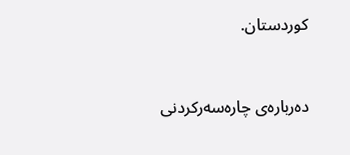كوردستان.



دەربارەی چارەسەركردنی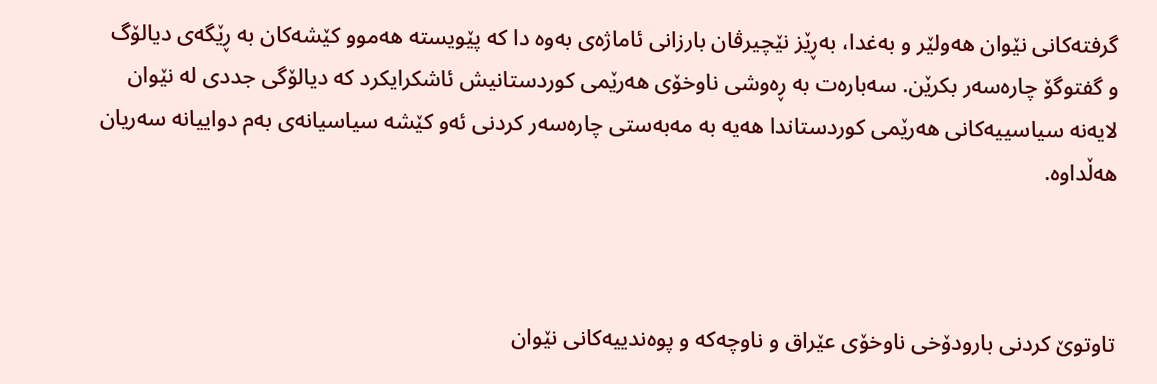گرفتەكانی نێوان هەولێر و بەغدا، بەڕێز نێچیرڤان بارزانی ئاماژەی بەوە دا كە پێویستە هەموو كێشەكان بە ڕێگەی دیالۆگ و گفتوگۆ چارەسەر بكرێن. سەبارەت بە ڕەوشی ناوخۆی هەرێمی كوردستانیش ئاشكرایكرد كە دیالۆگی جددی لە نێوان لایەنە سیاسییەكانی هەرێمی كوردستاندا هەیە بە مەبەستی چارەسەر كردنی ئەو كێشە سیاسیانەی بەم دواییانە سەریان هەڵداوە.



تاوتوێ كردنی بارودۆخی ناوخۆی عێراق و ناوچەكە و پوەندییەكانی نێوان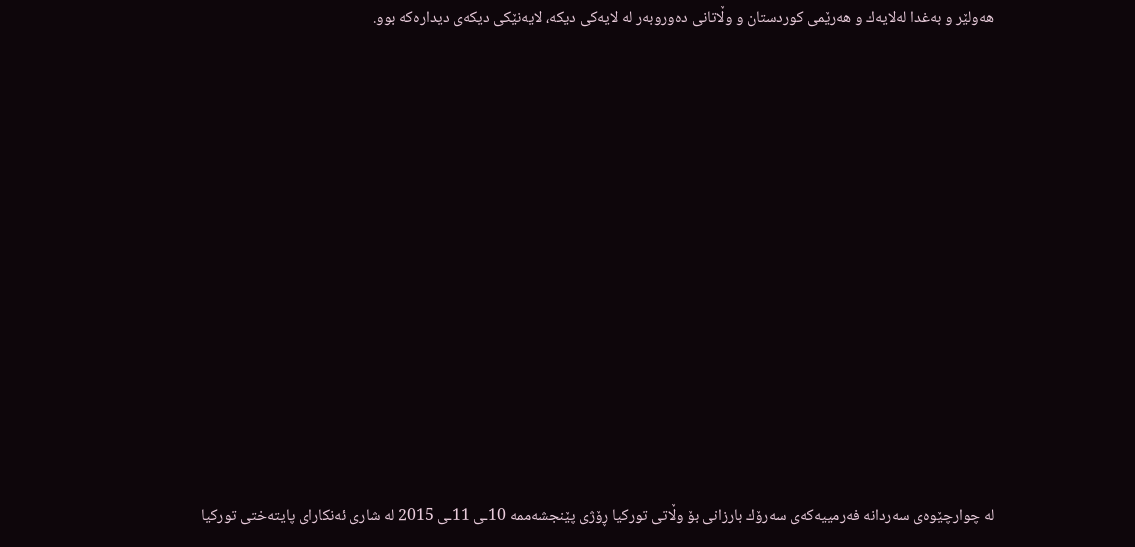هەولێر و بەغدا لەلایەك و هەرێمی كوردستان و وڵاتانی دەوروبەر لە لایەكی دیكە، لایەنێكی دیكەی دیدارەكە بوو.













لە چوارچێوەی سەردانە فەرمییەكەی سەرۆك بارزانی بۆ وڵاتی توركیا ڕۆژی پێنجشەممە 10ـی 11ـی 2015 لە شاری ئەنكارای پایتەختی توركیا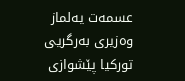عسمەت یەلماز وەزیری بەرگریی توركیا پێشوازی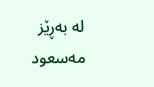لە بەڕێز مەسعود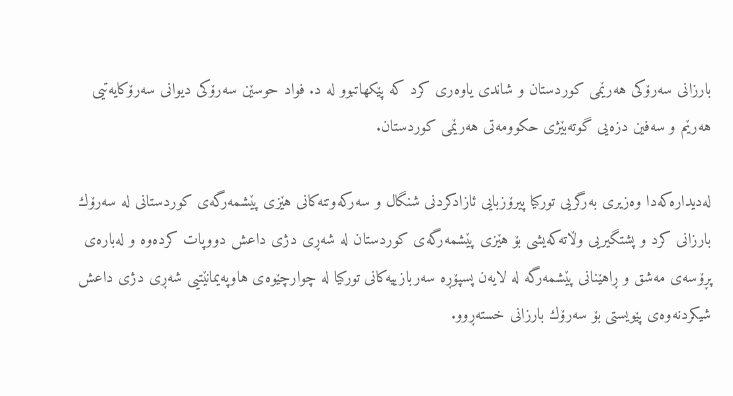بارزانی سەرۆكی هەرێمی كوردستان و شاندی یاوەری كرد كە پێكهاتبوو لە د. فواد حوسێن سەرۆكی دیوانی سەرۆكایەتیی هەرێم و سەفین دزەیی گوتەبێژی حكوومەتی هەرێمی كوردستان.

لەدیدارەكەدا وەزیری بەرگریی توركیا پیرۆزبایی ئازادكردنی شنگال و سەركەوتنەكانی هێزی پێشمەرگەی كوردستانی لە سەرۆك بارزانی كرد و پشتگیریی وڵاتەكەیشی بۆ هێزی پێشمەرگەی كوردستان لە شەڕی دژی داعش دووپات كردەوە و لەبارەی پڕۆسەی مەشق و ڕاهێنانی پێشمەرگە لە لایەن پسپۆڕە سەربازییەكانی توركیا لە چوارچێوەی هاوپەیمانێتیی شەڕی دژی داعش شیكردنەوەی پێویستی بۆ سەرۆك بارزانی خستەڕوو.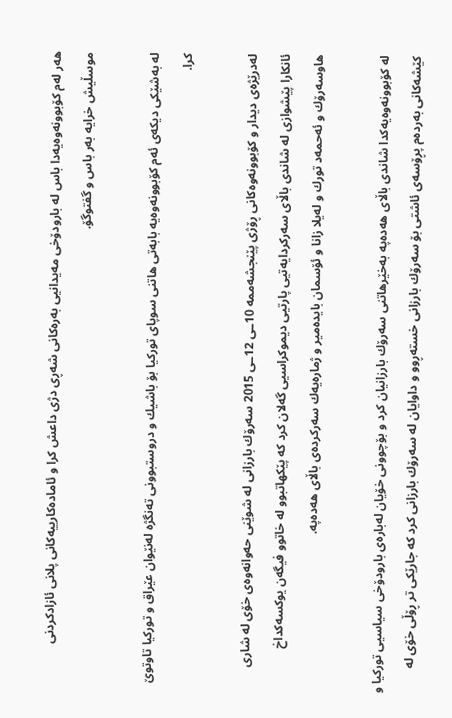هەر لەم كۆبوونەوەیەدا باس لە بارودۆخی مەیدانیی بەرەكانی شەڕی دژی داعش كرا و ئامادەكارییەكانی پلانی ئازادكردنی موسڵیش خرایە بەر باس و گفتوگۆ.

لە بەشێكی دیكەی ئەم كۆبوونەوەیە بابەتی هاتنی سوپای توركیا بۆ باشیك و دروستبوونی تەنگژە لەنێوان عێراق و توركیا تاوتوێ كرا.

لەدرێژەی دیدار و كۆبوونەوەكانی ڕۆژی پێنجشەممە 10ـی 12ـی 2015 سەرۆك بارزانی لە شوێنی حەوانەوەی خۆی لە شاری ئانكارا پێشوازی لە شاندی باڵای سەركردایەتیی پارتیی دیموكراسیی گەلان كرد كە پێكهاتبوو لە خاتوو فیگەن یوكسەكداخ ھاوسەرۆك و ئەحمەد تورك و لەیلا زانا و ئۆسمان بایدەمیر و ژمارەیەك سەركردەی باڵای هەدەپە.

لە كۆبوونەوەیەكدا شاندی باڵای هەدەپە بەخێرهاتنی سەرۆك بارزانیان كرد و بۆچوونی خۆیان لەبارەی بارودۆخی سیاسیی توركیا و كێشەكانی بەردەم پڕۆسەی ئاشتی بۆ سەرۆك بارزانی خستەڕوو و داوایان لە سەرۆك بارزانی كرد كە جارێكی تر ڕۆڵی خۆی لە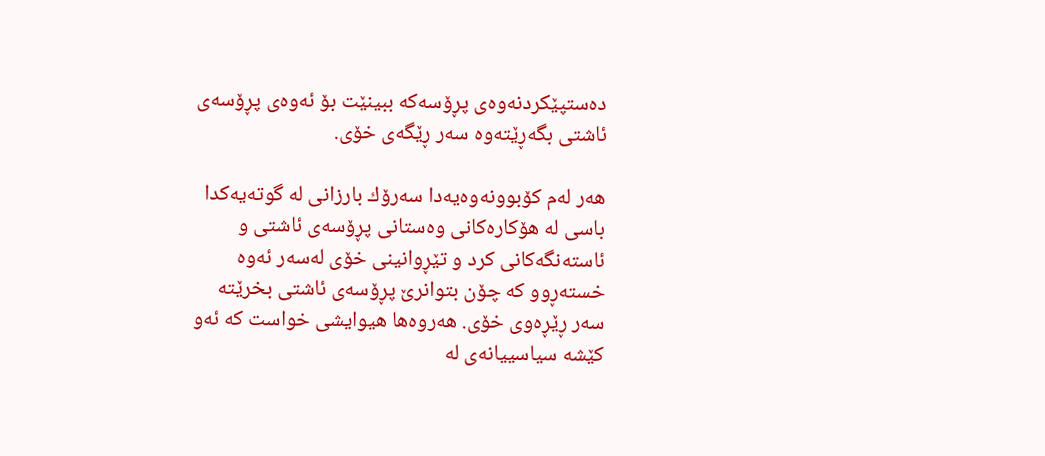دەستپێكردنەوەی پڕۆسەكە ببینێت بۆ ئەوەی پڕۆسەی ئاشتی بگەڕێتەوە سەر ڕێگەی خۆی.

هەر لەم كۆبوونەوەیەدا سەرۆك بارزانی لە گوتەیەكدا باسی لە هۆكارەكانی وەستانی پڕۆسەی ئاشتی و ئاستەنگەكانی كرد و تێڕوانینی خۆی لەسەر ئەوە خستەڕوو كە چۆن بتوانرێ پڕۆسەی ئاشتی بخرێتە سەر ڕێڕەوی خۆی. هەروەها هیوایشی خواست كە ئەو كێشە سیاسییانەی لە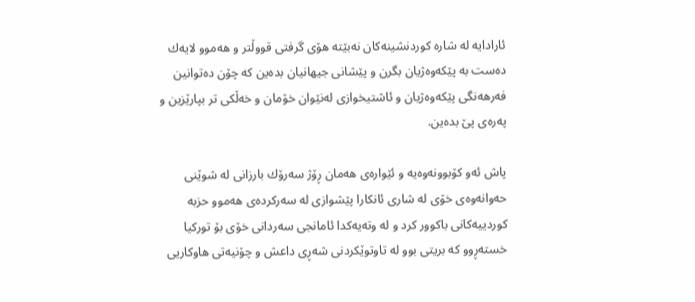ئارادایە لە شارە كوردنشینەكان نەبێتە هۆی گرفتی قووڵتر و هەموو لایەك دەست بە پێكەوەژیان بگرن و پێشانی جیهانیان بدەین كە چۆن دەتوانین فەرهەنگی پێكەوەژیان و ئاشتیخوازی لەنێوان خۆمان و خەڵكی تر بپارێزین و پەرەی پێ بدەین.

پاش ئەو كۆبوونەوەیە و ئێوارەی هەمان ڕۆژ سەرۆك بارزانی لە شوێنی حەوانەوەی خۆی لە شاری ئانكارا پێشوازی لە سەركردەی هەموو حزبە كوردییەكانی باكوور كرد و لە وتەیەكدا ئامانجی سەردانی خۆی بۆ توركیا خستەڕوو كە بریتی بوو لە تاوتوێكردنی شەڕی داعش و چۆنیەتی هاوكاریی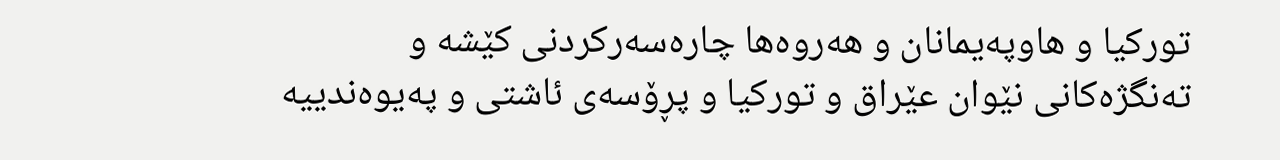توركیا و هاوپەیمانان و هەروەها چارەسەركردنی كێشە و تەنگژەكانی نێوان عێراق و توركیا و پڕۆسەی ئاشتی و پەیوەندییە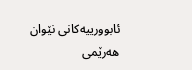ئابوورییەكانی نێوان هەرێمی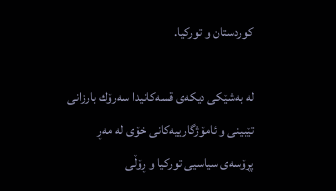كوردستان و توركیا.

لە بەشێكی دیكەی قسەكانیدا سەرۆك بارزانی تێبینی و ئامۆژگارییەكانی خۆی لە مەڕ پڕۆسەی سیاسیی توركیا و ڕۆڵی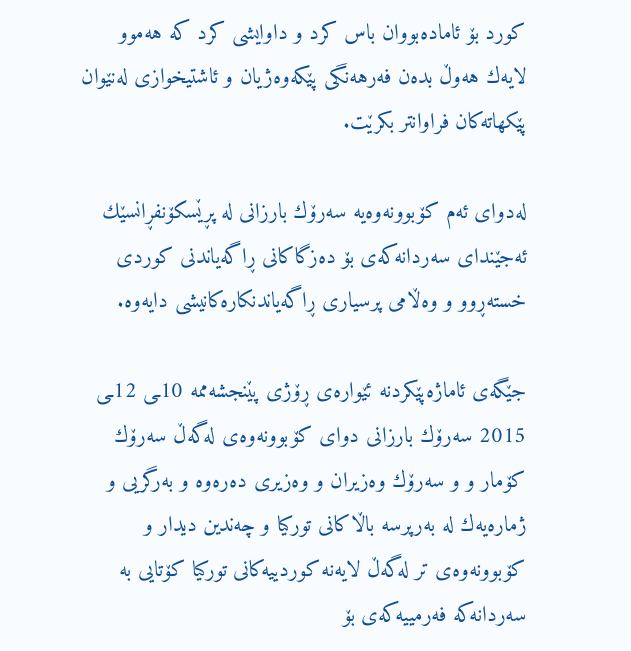كورد بۆ ئامادەبووان باس كرد و داوایشی كرد كە هەموو لایەك هەوڵ بدەن فەرهەنگی پێكەوەژیان و ئاشتیخوازی لەنێوان پێكهاتەكان فراوانتر بكرێت.

لەدوای ئەم كۆبوونەوەیە سەرۆك بارزانی لە پڕێسكۆنفڕانسێك ئەجێندای سەردانەكەی بۆ دەزگاكانی ڕاگەیاندنی كوردی خستەڕوو و وەڵامی پرسیاری ڕاگەیاندنكارەكانیشی دایەوە.

جێگەی ئاماژەپێكردنە ئێوارەی ڕۆژی پێنجشەممە 10ـی 12ـی 2015 سەرۆك بارزانی دوای كۆبوونەوەی لەگەڵ سەرۆك كۆمار و و سەرۆك وەزیران و وەزیری دەرەوە و بەرگریی و ژمارەیەك لە بەرپرسە باڵاكانی توركیا و چەندین دیدار و كۆبوونەوەی تر لەگەڵ لایەنە كوردییەكانی توركیا كۆتایی بە سەردانەكە فەرمییەكەی بۆ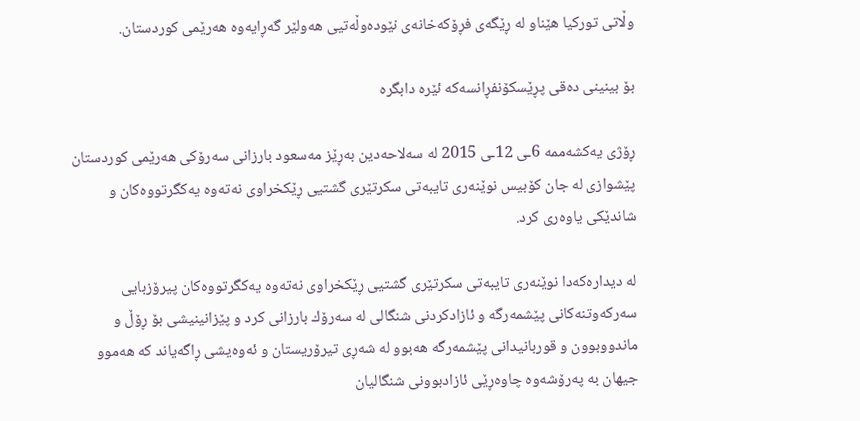وڵاتی توركیا هێناو لە ڕێگەی فڕۆكەخانەی نێودەوڵەتیی هەولێر گەڕایەوە هەرێمی كوردستان.

بۆ بینینی دەقی پڕێسكۆنفڕانسەكە ئێرە دابگرە

ڕۆژی یەكشەممە 6ـی 12ـی 2015 لە سەلاحەدین بەڕێز مەسعود بارزانی سەرۆكی هەرێمی كوردستان پێشوازی لە جان كۆبیس نوێنەری تایبەتی سكرتێری گشتیی ڕێكخراوی نەتەوە یەكگرتووەكان و شاندێكی یاوەری كرد.

لە دیدارەكەدا نوێنەری تایبەتی سكرتێری گشتیی ڕێكخراوی نەتەوە یەكگرتووەكان پیرۆزبایی سەركەوتنەكانی پێشمەرگە و ئازادكردنی شنگالی لە سەرۆك بارزانی كرد و پێزانینیشی بۆ ڕۆڵ و ماندووبوون و قوربانیدانی پێشمەرگە هەبوو لە شەڕی تیرۆریستان و ئەوەیشی ڕاگەیاند كە هەموو جیهان بە پەرۆشەوە چاوەڕێی ئازادبوونی شنگالیان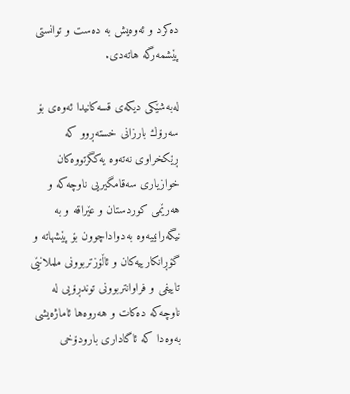دەكرد و ئەوەیش بە دەست و توانستی پێشمەرگە هاتەدی.

لەبەشێكی دیكەی قسەكانیدا ئەوەی بۆ سەرۆك بارزانی خستەڕوو كە ڕێكخراوی نەتەوە یەكگرتووەكان خوازیاری سەقامگیریی ناوچەكە و هەرێمی كوردستان و عێراقە و بە نیگەرانییەوە بەدواداچوون بۆ پێشهاتە و گۆڕانكارییەكان و ئاڵۆزتربوونی ململانێی تاییفی و فراوانتربوونی توندڕۆیی لە ناوچەكە دەكات و هەروەها ئاماژەیشی بەوەدا كە ئاگاداری بارودۆخی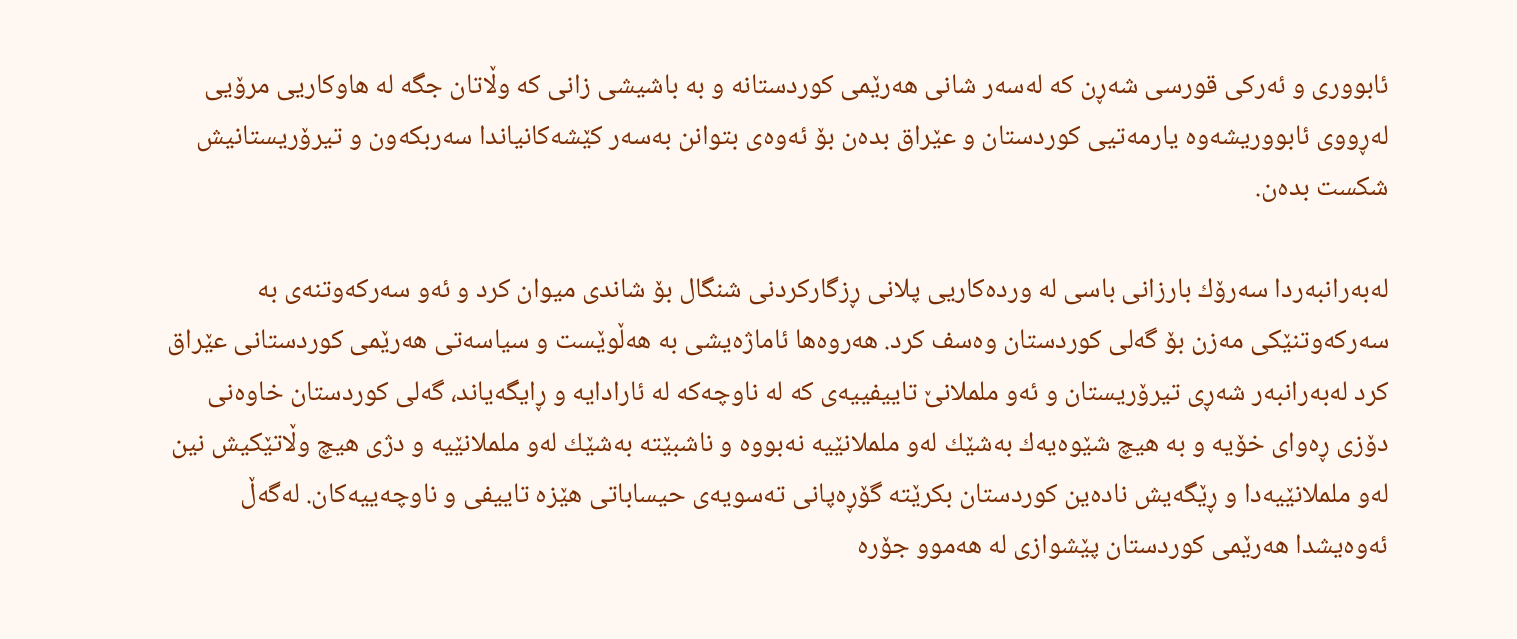ئابووری و ئەركی قورسی شەڕن كە لەسەر شانی هەرێمی كوردستانە و بە باشیشی زانی كە وڵاتان جگە لە هاوكاریی مرۆیی لەڕووی ئابووریشەوە یارمەتیی كوردستان و عێراق بدەن بۆ ئەوەی بتوانن بەسەر كێشەكانیاندا سەربكەون و تیرۆریستانیش شكست بدەن.

لەبەرانبەردا سەرۆك بارزانی باسی لە وردەكاریی پلانی ڕزگاركردنی شنگال بۆ شاندی میوان كرد و ئەو سەركەوتنەی بە سەركەوتنێكی مەزن بۆ گەلی كوردستان وەسف كرد. هەروەها ئاماژەیشی بە هەڵوێست و سیاسەتی هەرێمی كوردستانی عێراق كرد لەبەرانبەر شەڕی تیرۆریستان و ئەو ململانێ تاییفییەی كە لە ناوچەكە لە ئارادایە و ڕایگەیاند، گەلی كوردستان خاوەنی دۆزی ڕەوای خۆیە و بە هیچ شێوەیەك بەشێك لەو ململانێیە نەبووە و ناشبێتە بەشێك لەو ململانێیە و دژی هیچ وڵاتێكیش نین لەو ململانێیەدا و ڕێگەیش نادەین كوردستان بكرێتە گۆڕەپانی تەسویەی حیساباتی هێزە تاییفی و ناوچەییەكان. لەگەڵ ئەوەیشدا هەرێمی كوردستان پێشوازی لە هەموو جۆرە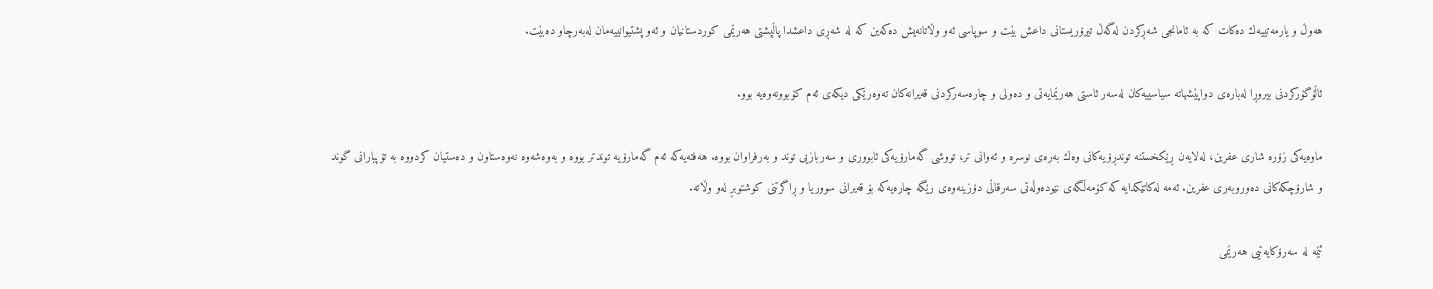هەوڵ و یارمەتییەك دەكات كە بە ئامانجی شەڕكردن لەگەڵ تیرۆریستانی داعش بێت و سوپاسی ئەو وڵاتانەیش دەكەین كە لە شەڕی داعشدا پاڵپشتی هەرێمی كوردستانیان و ئەو پشتیوانییەمان لەبەرچاو دەبێت.

ئاڵۆگۆركردنی بیروڕا لەبارەی دواپێشهاتە سیاسییەكان لەسەر ئاستی هەرێمایەتی و دەولی و چارەسەركردنی قەیرانەكان تەوەرێكی دیكەی ئەم كۆبوونەوەیە بوو.

ماوەیەكی زۆرە شاری عفرین، لەلایەن ڕێكخستنە توندڕۆیەكانی وەك بەرەی نوسرە و ئەوانی تر، تووشی گەمارۆیەكی ئابووری و سەربازیی توند و بەرفراوان بووە. هەفتەیەكە ئەم گەمارۆیە توندتر بووە و بەوەشەوە نەوەستاون و دەستیان كردووە بە تۆپبارانی گوند و شارۆچكەكانی دەوروبەری عفرین. ئەمە لەكاتێكدایە كە كۆمەڵگەی نێودەوڵەتی سەرقاڵی دۆزینەوەی رێگە چارەیەكە بۆ قەیرانی سووریا و ڕاگرتنی كوشتوبڕ لەو وڵاتە.

ئێمە لە سەرۆکایەتیی هەرێمی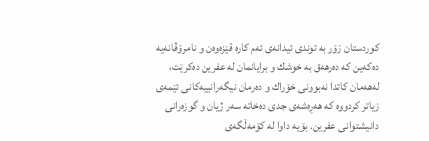کوردستان زۆر بە توندی ئیدانەی ئەم كارە قێزەوەن و نامرۆڤانەیە دەكەین كە دەرهەق بە خوشك و برایانمان لە عفرین دەكرێت، لەهەمان كاتدا نەبوونی خۆراك و دەرمان نیگەرانییەكانی ئێمەی زیاتر كردووە كە هەڕەشەی جدی دەخاتە سەر ژیان و گوزەرانی دانیشتوانی عفرین. بۆیە داوا لە كۆمەڵگەی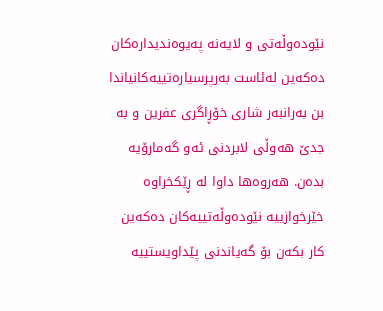نێودەوڵەتی و لایەنە پەیوەندیدارەكان دەكەین لەئاست بەرپرسیارەتییەكانیاندا بن بەرانبەر شاری خۆڕاگری عفرین و بە جدێ هەوڵی لابردنی ئەو گەمارۆیە بدەن. هەروەها داوا لە ڕێكخراوە خێرخوازییە نێودەوڵەتییەكان دەكەین كار بكەن بۆ گەیاندنی پێداویستییە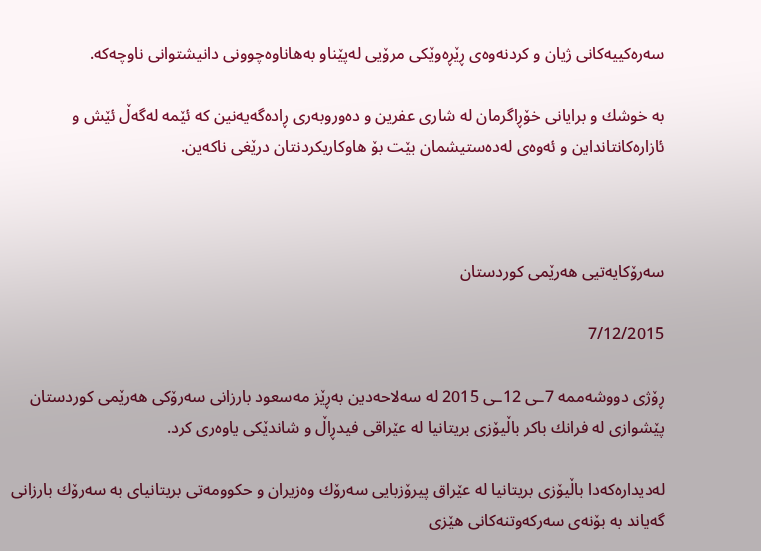سەرەكییەكانی ژیان و كردنەوەی ڕێڕەوێكی مرۆیی لەپێناو بەهاناوەچوونی دانیشتوانی ناوچەكە.

بە خوشك و برایانی خۆڕاگرمان لە شاری عفرین و دەوروبەری ڕادەگەیەنین كە ئێمە لەگەڵ ئێش و ئازارەكانتانداین و ئەوەی لەدەستیشمان بێت بۆ هاوكاریكردنتان درێغی ناكەین.



سەرۆكایەتیی هەرێمی كوردستان

7/12/2015

ڕۆژی دووشەممە 7ـی 12ـی 2015 لە سەلاحەدین بەڕێز مەسعود بارزانی سەرۆكی هەرێمی كوردستان پێشوازی لە فرانك باكر باڵیۆزی بریتانیا لە عێراقی فیدڕاڵ و شاندێكی یاوەری كرد.

لەدیدارەكەدا باڵیۆزی بریتانیا لە عێراق پیرۆزبایی سەرۆك وەزیران و حكوومەتی بریتانیای بە سەرۆك بارزانی گەیاند بە بۆنەی سەركەوتنەكانی هێزی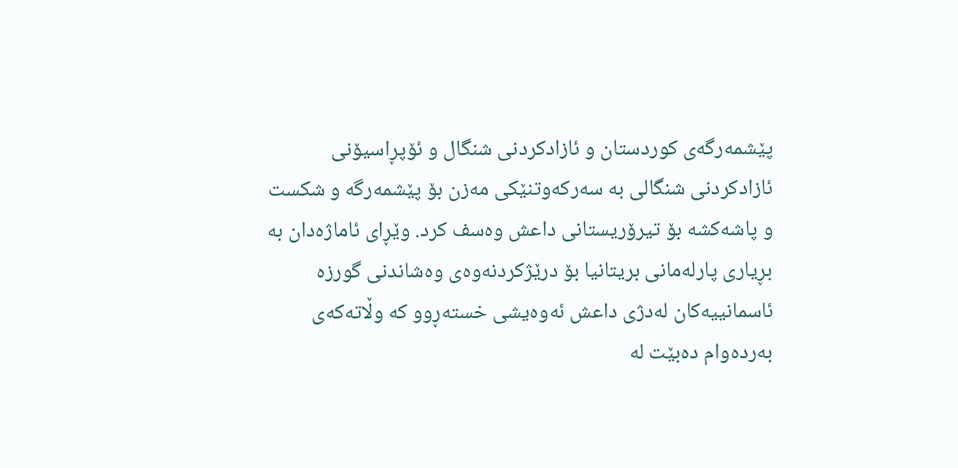پێشمەرگەی كوردستان و ئازادكردنی شنگال و ئۆپڕاسیۆنی ئازادكردنی شنگالی بە سەركەوتنێكی مەزن بۆ پێشمەرگە و شكست و پاشەكشە بۆ تیرۆریستانی داعش وەسف كرد. وێڕای ئاماژەدان بە بڕیاری پارلەمانی بریتانیا بۆ درێژكردنەوەی وەشاندنی گورزە ئاسمانییەكان لەدژی داعش ئەوەیشی خستەڕوو كە وڵاتەكەی بەردەوام دەبێت لە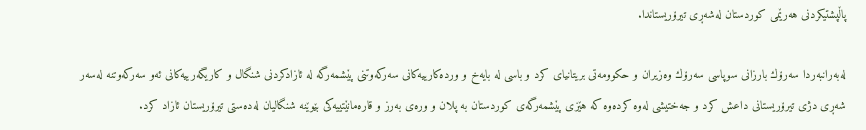پاڵپشتیكردنی هەرێمی كوردستان لەشەڕی تیرۆریستاندا.

لەبەرانبەردا سەرۆك بارزانی سوپاسی سەرۆك وەزیران و حكوومەتی بریتانیای كرد و باسی لە بایەخ و وردەكارییەكانی سەركەوتنی پێشمەرگە لە ئازادكردنی شنگال و كاریگەرییەكانی ئەو سەركەوتنە لەسەر شەڕی دژی تیرۆریستانی داعش كرد و جەختیشی لەوە كردەوە كە هێزی پێشمەرگەی كوردستان بە پلان و ورەی بەرز و قارەمانێتییەكی بێوێنە شنگالیان لەدەستی تیرۆریستان ئازاد كرد.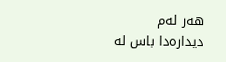هەر لەم دیدارەدا باس لە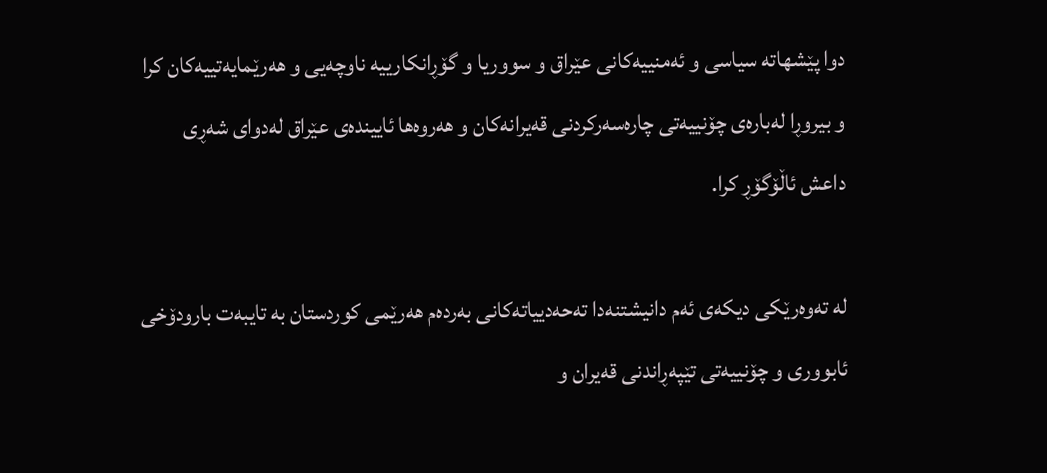دوا پێشهاتە سیاسی و ئەمنییەكانی عێراق و سووریا و گۆڕانكارییە ناوچەیی و هەرێمایەتییەكان كرا و بیروڕا لەبارەی چۆنییەتی چارەسەركردنی قەیرانەكان و هەروەها ئاییندەی عێراق لەدوای شەڕی داعش ئاڵۆگۆڕ كرا.

لە تەوەرێكی دیكەی ئەم دانیشتنەدا تەحەدییاتەكانی بەردەم هەرێمی كوردستان بە تایبەت بارودۆخی ئابووری و چۆنییەتی تێپەڕاندنی قەیران و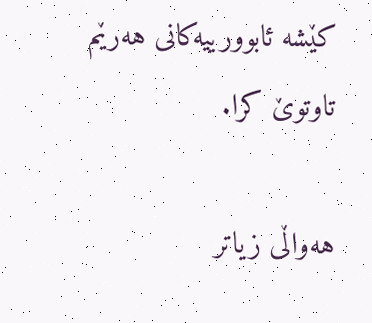كێشە ئابوورییەكانی هەرێم تاوتوێ كرا.

هەواڵی زیاتر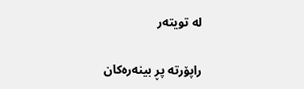لە تویتەر

راپۆرتە پڕ بینەرەکان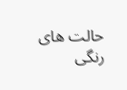حالت های رنگی